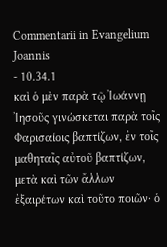Commentarii in Evangelium Joannis
- 10.34.1
καὶ ὁ μὲν παρὰ τῷ Ἰωάννῃ Ἰησοῦς γινώσκεται παρὰ τοῖς Φαρισαίοις βαπτίζων, ἐν τοῖς μαθηταῖς αὐτοῦ βαπτίζων, μετὰ καὶ τῶν ἄλλων ἐξαιρέτων καὶ τοῦτο ποιῶν· ὁ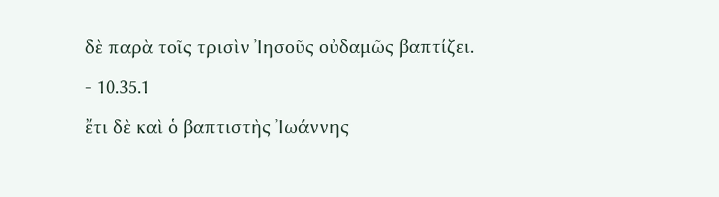δὲ παρὰ τοῖς τρισὶν Ἰησοῦς οὐδαμῶς βαπτίζει.
- 10.35.1
ἔτι δὲ καὶ ὁ βαπτιστὴς Ἰωάννης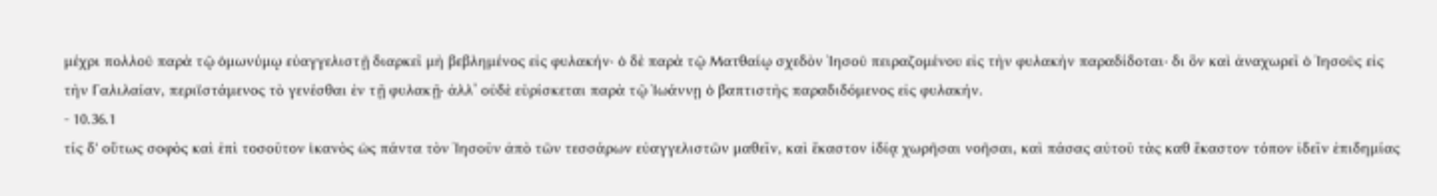μέχρι πολλοῦ παρὰ τῷ ὁμωνύμῳ εὐαγγελιστῇ διαρκεῖ μὴ βεβλημένος εἰς φυλακήν· ὁ δὲ παρὰ τῷ Ματθαίῳ σχεδὸν Ἰησοῦ πειραζομένου εἰς τὴν φυλακὴν παραδίδοται· δι ὃν καὶ ἀναχωρεῖ ὁ Ἰησοῦς εἰς τὴν Γαλιλαίαν, περιϊστάμενος τὸ γενέσθαι ἐν τῇ φυλακῇ· ἀλλ’ οὐδὲ εὑρίσκεται παρὰ τῷ Ἰωάννῃ ὁ βαπτιστὴς παραδιδόμενος εἰς φυλακήν.
- 10.36.1
τίς δ' οὕτως σοφὸς καὶ ἐπὶ τοσοῦτον ἱκανὸς ὡς πάντα τὸν Ἰησοῦν ἀπὸ τῶν τεσσάρων εὐαγγελιστῶν μαθεῖν, καὶ ἔκαστον ἰδίᾳ χωρῆσαι νοῆσαι, καὶ πάσας αὐτοῦ τὰς καθ ἕκαστον τόπον ἰδεῖν ἐπιδημίας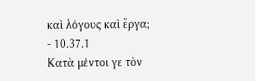καὶ λόγους καὶ ἔργα;
- 10.37.1
Κατὰ μέντοι γε τὸν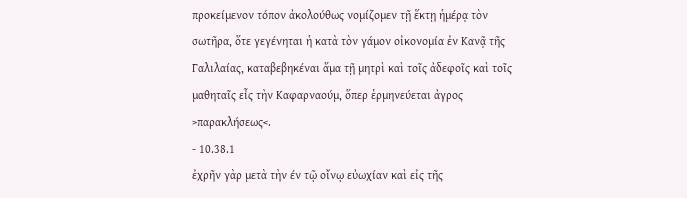προκείμενον τόπον ἀκολούθως νομίζομεν τῇ ἕκτῃ ἡμέρᾳ τὸν σωτῆρα, ὅτε γεγένηται ἡ κατὰ τὸν γάμον οἰκονομία ἐν Κανᾷ τῆς Γαλιλαίας, καταβεβηκέναι ἅμα τῇ μητρὶ καὶ τοῖς ἀδεφοῖς καὶ τοῖς μαθηταῖς εἶς τὴν Καφαρναούμ, ὅπερ ἑρμηνεύεται ἀγρος >παρακλήσεως<.
- 10.38.1
ἐχρῆν γὰρ μετὰ τὴν έν τῷ οἴνῳ εὐωχίαν καὶ εἰς τῆς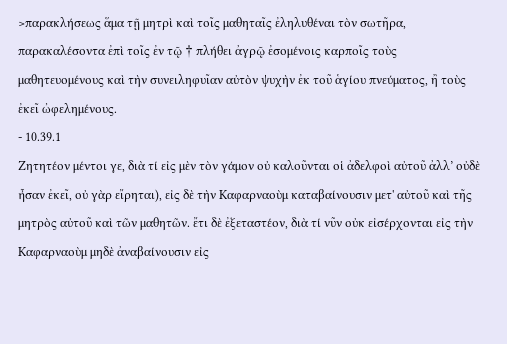>παρακλήσεως ἅμα τῇ μητρὶ καὶ τοῖς μαθηταῖς ἐληλυθέναι τὸν σωτῆρα, παρακαλέσοντα ἐπὶ τοῖς ἐν τῷ † πλήθει ἀγρῷ ἐσομένοις καρποῖς τοὺς μαθητευομένους καὶ τὴν συνειληφυῖαν αὐτὸν ψυχὴν ἐκ τοῦ ἁγίου πνεύματος, ἢ τοὺς ἐκεῖ ὠφελημένους.
- 10.39.1
Ζητητέον μέντοι γε, διὰ τί εἰς μὲν τὸν γάμον οὐ καλοῦνται οἱ ἀδελφοὶ αὐτοῦ ἀλλ’ οὐδὲ ἦσαν ἐκεῖ, οὐ γὰρ εἴρηται), εἰς δὲ τὴν Καφαρναοὺμ καταβαίνουσιν μετ' αὐτοῦ καὶ τῆς μητρὸς αὐτοῦ καὶ τῶν μαθητῶν. ἔτι δὲ ἐξεταστέον, διὰ τί νῦν οὐκ εἰσέρχονται εἰς τὴν Καφαρναοὺμ μηδὲ ἀναβαίνουσιν εἰς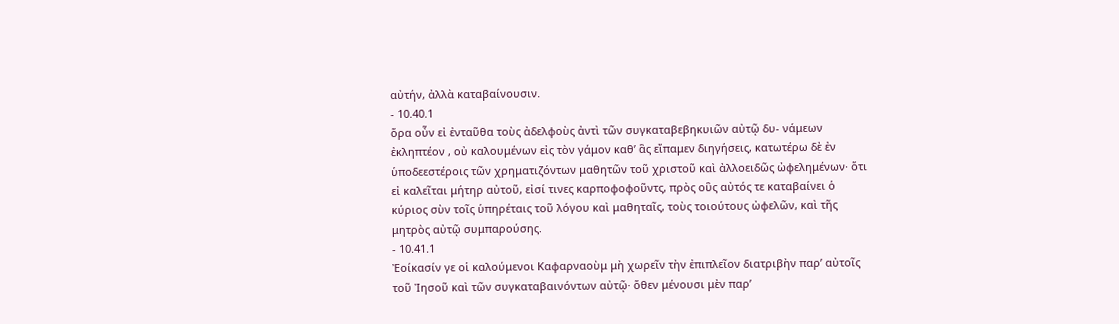αὐτήν, ἀλλὰ καταβαίνουσιν.
- 10.40.1
ὅρα οὖν εἰ ἐνταῦθα τοὺς ἀδελφοὺς ἀντὶ τῶν συγκαταβεβηκυιῶν αὐτῷ δυ- νάμεων ἐκληπτέον , οὐ καλουμένων εἰς τὸν γάμον καθ’ ἃς εἴπαμεν διηγήσεις, κατωτέρω δὲ ἐν ὑποδεεστέροις τῶν χρηματιζόντων μαθητῶν τοῦ χριστοῦ καὶ ἀλλοειδῶς ὠφελημένων· ὅτι εἰ καλεῖται μήτηρ αὐτοῦ, εἰσί τινες καρποφοφοῦντς, πρὸς οὓς αὐτός τε καταβαίνει ὁ κύριος σὺν τοῖς ὑπηρέταις τοῦ λόγου καὶ μαθηταῖς, τοὺς τοιούτους ὠφελῶν, καὶ τῆς μητρὸς αὐτῷ συμπαρούσης.
- 10.41.1
Ἐοίκασίν γε οἱ καλούμενοι Καφαρναοὺμ μὴ χωρεῖν τὴν ἐπιπλεῖον διατριβὴν παρ’ αὐτοῖς τοῦ Ἰησοῦ καὶ τῶν συγκαταβαινόντων αὐτῷ· ὅθεν μένουσι μὲν παρ’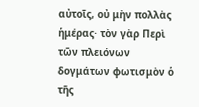αὐτοῖς, οὐ μὴν πολλὰς ἡμέρας· τὸν γὰρ Περὶ τῶν πλειόνων δογμάτων φωτισμὸν ὁ τῆς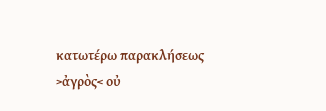κατωτέρω παρακλήσεως >ἀγρὸς< οὐ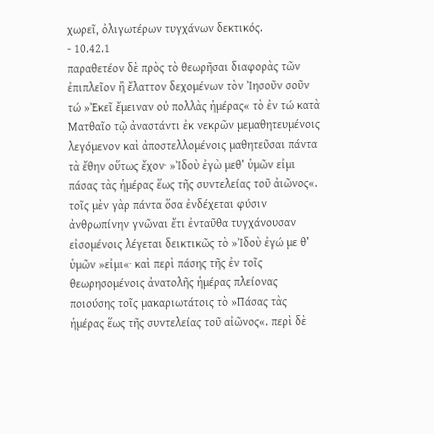χωρεῖ, ὀλιγωτέρων τυγχάνων δεκτικός.
- 10.42.1
παραθετέον δὲ πρὸς τὸ θεωρῆσαι διαφορὰς τῶν ἐπιπλεῖον ἢ ἔλαττον δεχομένων τὸν Ἰησοῦν σοῦν τώ »Ἐκεῖ ἔμειναν οὐ πολλὰς ἡμέρας« τὸ ἐν τώ κατὰ Ματθαῖο τῷ ἀναστάντι ἐκ νεκρῶν μεμαθητευμένοις λεγόμενον καὶ ἀποστελλομένοις μαθητεῦσαι πάντα τὰ ἔθην οὕτως ἔχον· »Ἰδοὺ ἐγὼ μεθ’ ὑμῶν εἰμι πάσας τὰς ἡμέρας ἕως τῆς συντελείας τοῦ ἀιῶνος«. τοῖς μὲν γὰρ πάντα ὅσα ἐνδέχεται φύσιν ἀνθρωπίνην γνῶναι ἔτι ἐνταῦθα τυγχάνουσαν εἰσομένοις λέγεται δεικτικῶς τὸ »Ἰδοὺ ἐγώ με θ’ ὑμῶν »εἰμι«· καὶ περὶ πάσης τῆς ἐν τοῖς θεωρησομένοις ἀνατολῆς ἡμέρας πλείονας ποιούσης τοῖς μακαριωτάτοις τὸ »Πάσας τὰς ἡμέρας ἕως τῆς συντελείας τοῦ αἰῶνος«. περὶ δὲ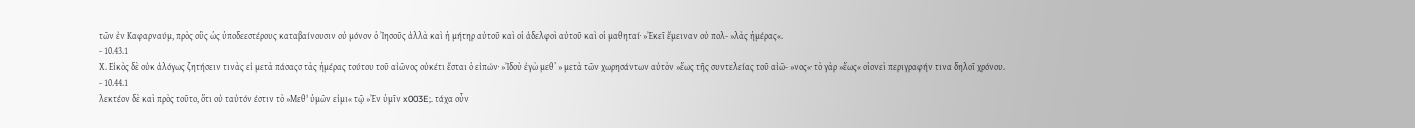τῶν ἐν Καφαρναύμ, πρὸς οὓς ὡς ὑποδεεστέρους καταβαίνουσιν οὐ μόνον ὁ Ἰησοῦς ἀλλὰ καὶ ἡ μήτηρ αὐτοῦ καὶ οἱ ἀδελφοὶ αὐτοῦ καὶ οἱ μαθηταί· »Ἐκεῖ ἔμειναν οὐ πολ- »λὰς ἡμέρας«.
- 10.43.1
Χ. Εἰκὸς δὲ οὐκ ἀλόγως ζητήσειν τινὰς εἰ μετὰ πάσαςσ τὰς ἡμέρας τούτου τοῦ αἰῶνος οὐκέτι ἔσται ὁ εἰπών· »Ἰδοὺ ἐγὼ μεθ’ » μετὰ τῶν χωρησάντων αὐτὸν »ἕως τῆς συντελείας τοῦ αἰῶ- »νος«· τὸ γὰρ »ἕως« οἱονεὶ περιγραφήν τινα δηλοῖ χρόνου.
- 10.44.1
λεκτέον δὲ καὶ πρὸς τοῦτο, ὅτι οὐ ταὐτόν έστιν τὸ »Μεθ' ὑμῶν εἰμι« τῷ »Ἐν ὑμῖν x003E;. τάχα οὖν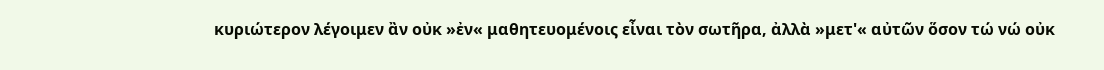κυριώτερον λέγοιμεν ἂν οὐκ »ἐν« μαθητευομένοις εἶναι τὸν σωτῆρα, ἀλλὰ »μετ'« αὐτῶν ὅσον τώ νώ οὐκ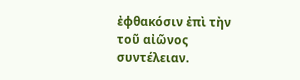ἐφθακόσιν ἐπὶ τὴν τοῦ αἰῶνος συντέλειαν.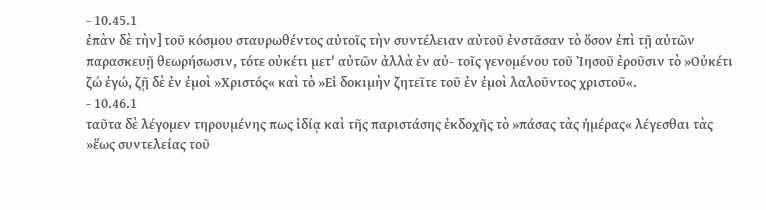- 10.45.1
ἐπὰν δὲ τὴν] τοῦ κόσμου σταυρωθέντος αὐτοῖς τὴν συντέλειαν αὐτοῦ ἐνστᾶσαν τὸ ὅσον ἐπὶ τῇ αὐτῶν παρασκευῇ θεωρήσωσιν, τότε οὐκέτι μετ' αὐτῶν ἀλλὰ ἐν αὐ- τοῖς γενομένου τοῦ Ἰησοῦ ἐροῦσιν τὸ »Οὐκέτι ζώ ἐγώ, ζῇ δὲ ἐν ἐμοὶ »Χριστός« καὶ τὸ »Εἰ δοκιμὴν ζητεῖτε τοῦ ἐν ἐμοὶ λαλοῦντος χριστοῦ«.
- 10.46.1
ταῦτα δὲ λέγομεν τηρουμένης πως ἰδίᾳ καὶ τῆς παριστάσης ἐκδοχῆς τὸ »πάσας τὰς ἡμέρας« λέγεσθαι τὰς »ἕως συντελείας τοῦ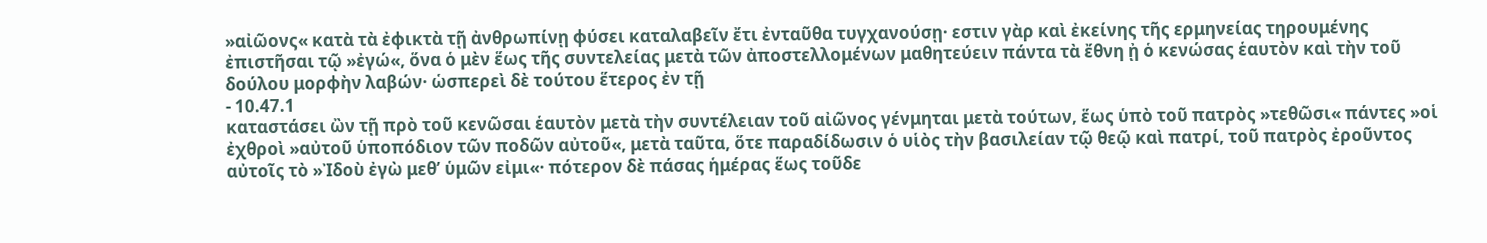»αἰῶονς« κατὰ τὰ ἐφικτὰ τῇ ἀνθρωπίνῃ φύσει καταλαβεῖν ἔτι ἐνταῦθα τυγχανούσῃ· εστιν γὰρ καὶ ἐκείνης τῆς ερμηνείας τηρουμένης ἐπιστῆσαι τῷ »ἐγώ«, ὅνα ὁ μὲν ἕως τῆς συντελείας μετὰ τῶν ἀποστελλομένων μαθητεύειν πάντα τὰ ἔθνη ᾐ ὁ κενώσας ἑαυτὸν καὶ τὴν τοῦ δούλου μορφὴν λαβών· ὡσπερεὶ δὲ τούτου ἕτερος ἐν τῇ
- 10.47.1
καταστάσει ὢν τῇ πρὸ τοῦ κενῶσαι ἑαυτὸν μετὰ τὴν συντέλειαν τοῦ αἰῶνος γένμηται μετὰ τούτων, ἕως ὑπὸ τοῦ πατρὸς »τεθῶσι« πάντες »οἱ ἐχθροὶ »αὐτοῦ ὑποπόδιον τῶν ποδῶν αὐτοῦ«, μετὰ ταῦτα, ὅτε παραδίδωσιν ὁ υἱὸς τὴν βασιλείαν τῷ θεῷ καὶ πατρί, τοῦ πατρὸς ἐροῦντος αὐτοῖς τὸ »Ἰδοὺ ἐγὼ μεθ’ ὑμῶν εἰμι«· πότερον δὲ πάσας ἡμέρας ἕως τοῦδε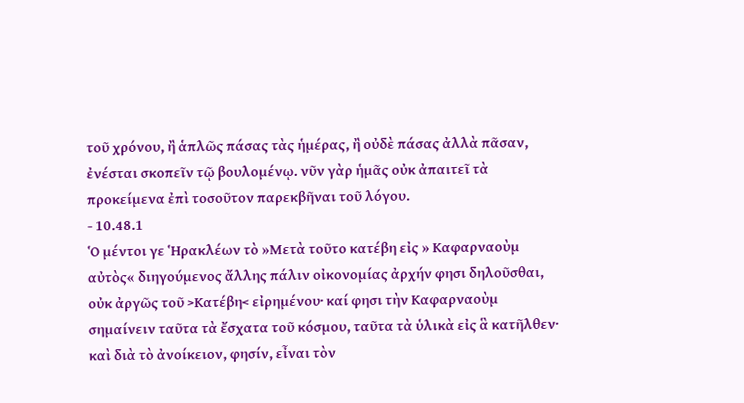τοῦ χρόνου, ἢ ἁπλῶς πάσας τὰς ἡμέρας, ἢ οὐδὲ πάσας ἀλλὰ πᾶσαν, ἐνέσται σκοπεῖν τῷ βουλομένῳ. νῦν γὰρ ἡμᾶς οὐκ ἀπαιτεῖ τὰ προκείμενα ἐπὶ τοσοῦτον παρεκβῆναι τοῦ λόγου.
- 10.48.1
Ὁ μέντοι γε Ἡρακλέων τὸ »Μετὰ τοῦτο κατέβη εἰς » Καφαρναοὺμ αὐτὸς« διηγούμενος ἄλλης πάλιν οἰκονομίας ἀρχήν φησι δηλοῦσθαι, οὐκ ἀργῶς τοῦ >Κατέβη< εἰρημένου· καί φησι τὴν Καφαρναοὺμ σημαίνειν ταῦτα τὰ ἔσχατα τοῦ κόσμου, ταῦτα τὰ ὑλικὰ εἰς ἃ κατῆλθεν· καὶ διὰ τὸ ἀνοίκειον, φησίν, εἶναι τὸν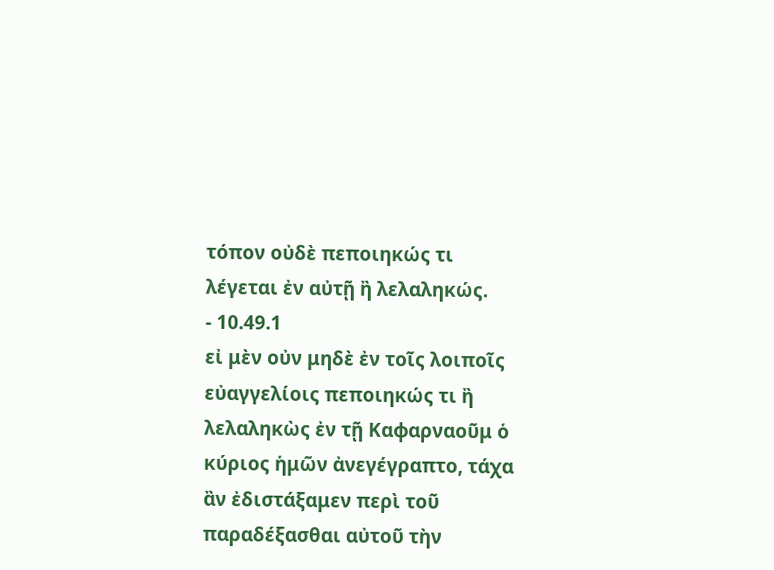τόπον οὐδὲ πεποιηκώς τι λέγεται ἐν αὐτῇ ἢ λελαληκώς.
- 10.49.1
εἰ μὲν οὐν μηδὲ ἐν τοῖς λοιποῖς εὐαγγελίοις πεποιηκώς τι ἢ λελαληκὼς ἐν τῇ Καφαρναοῦμ ὁ κύριος ἡμῶν ἀνεγέγραπτο, τάχα ἂν ἐδιστάξαμεν περὶ τοῦ παραδέξασθαι αὐτοῦ τὴν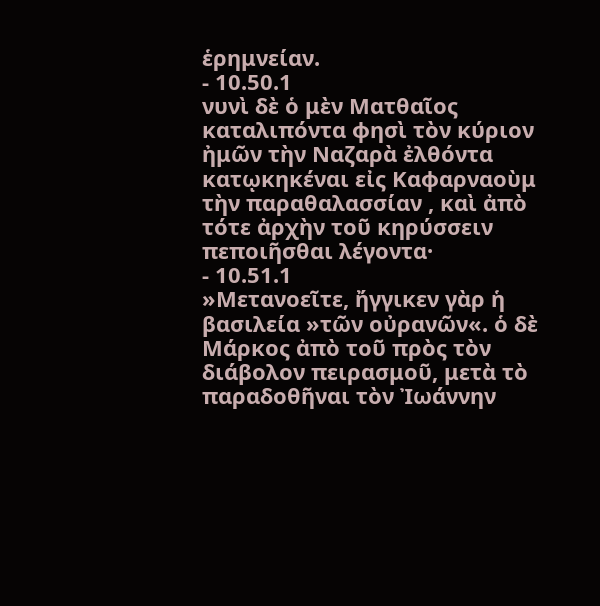ἑρημνείαν.
- 10.50.1
νυνὶ δὲ ὁ μὲν Ματθαῖος καταλιπόντα φησὶ τὸν κύριον ἠμῶν τὴν Ναζαρὰ ἐλθόντα κατῳκηκέναι εἰς Καφαρναοὺμ τὴν παραθαλασσίαν , καὶ ἀπὸ τότε ἀρχὴν τοῦ κηρύσσειν πεποιῆσθαι λέγοντα·
- 10.51.1
»Μετανοεῖτε, ἤγγικεν γὰρ ἡ βασιλεία »τῶν οὐρανῶν«. ὁ δὲ Μάρκος ἀπὸ τοῦ πρὸς τὸν διάβολον πειρασμοῦ, μετὰ τὸ παραδοθῆναι τὸν Ἰωάννην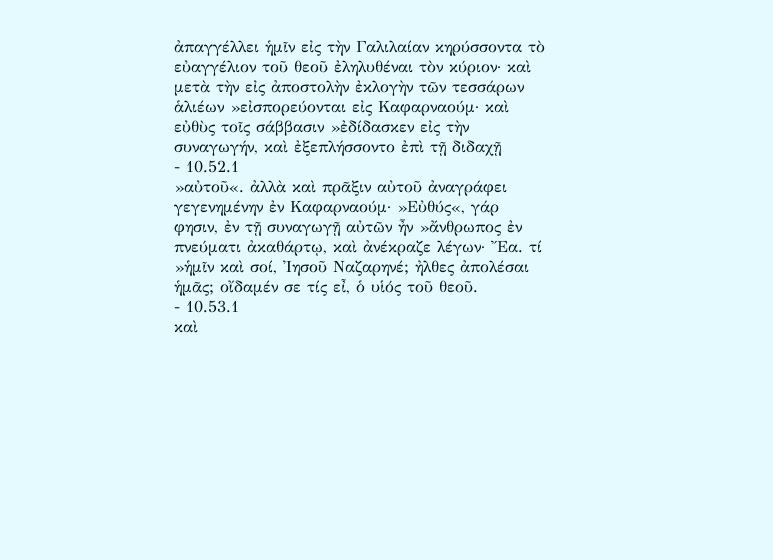ἀπαγγέλλει ἡμῖν εἰς τὴν Γαλιλαίαν κηρύσσοντα τὸ εὐαγγέλιον τοῦ θεοῦ ἐληλυθέναι τὸν κύριον· καὶ μετὰ τὴν εἰς ἀποστολὴν ἐκλογὴν τῶν τεσσάρων ἁλιέων »εἰσπορεύονται εἰς Καφαρναούμ· καὶ εὐθὺς τοῖς σάββασιν »ἐδίδασκεν εἰς τὴν συναγωγήν, καὶ ἐξεπλήσσοντο ἐπὶ τῇ διδαχῇ
- 10.52.1
»αὐτοῦ«. ἀλλὰ καὶ πρᾶξιν αὐτοῦ ἀναγράφει γεγενημένην ἐν Καφαρναούμ· »Εὐθύς«, γάρ φησιν, ἐν τῇ συναγωγῇ αὐτῶν ἦν »ἄνθρωπος ἐν πνεύματι ἀκαθάρτῳ, καὶ ἀνέκραζε λέγων· Ἔα. τί »ἡμῖν καὶ σοί, Ἰησοῦ Ναζαρηνέ; ἠλθες ἀπολέσαι ἡμᾶς; οἴδαμέν σε τίς εἶ, ὁ υἱός τοῦ θεοῦ.
- 10.53.1
καὶ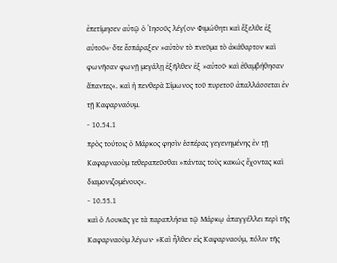ἐπετίμησεν αὐτῷ ὁ Ἰησοῦς λέγ(ον· Φιμώθητι καὶ ἔξελθε ἐξ αὐτοῦ«· ὅτε ἔσπάραξεν »αὐτὸν τὸ πνεῦμα τὸ ἀκάθαρτον καὶ φωνῆσαν φωνῇ μεγάλῃ ἐξῆλθεν ἐξ »αὐτοῦ· καὶ ἐθαμβήθησαν ἅπαντες«. καὶ ἡ πενθερὰ Σίμωνος τοῦ πυρετοῦ ἀπαλλάσσεται ἐν τῇ Καφαρναόυμ.
- 10.54.1
πρὸς τούτοις ὁ Μάρκος φησὶν ἑσπέρας γεγενημένης ἐν τῇ Καφαρναοὺμ τεθεραπεῦσθαι »πάντας τοὺς κακώς ἔχοντας καὶ διαμονιζομένους«.
- 10.55.1
καὶ ὁ Λουκᾶς γε τὰ παραπλήσια τῷ Μάρκῳ ἀπαγγέλλει περὶ τῆς Καφαρναοὺμ λέγων· »Καὶ ἦλθεν εἰς Καφαρναούμ, πόλιν τῆς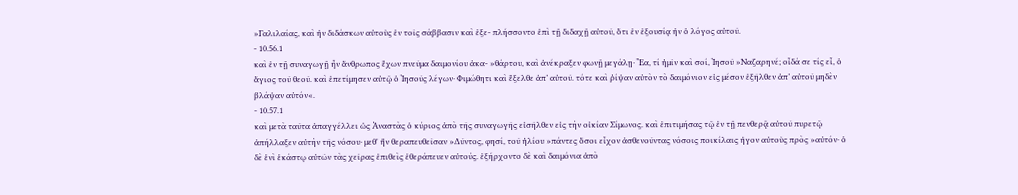»Γαλιλαίας, καὶ ἠν διδάσκων αὐτοὺς ἐν τοῖς σάββασιν καὶ ἐξε- πλήσσοντο ἐπὶ τῇ διδαχῇ αὐτοῦ, ὅτι ἐν ἐξουσίᾳ ἠν ὁ λόγος αὐτοῦ.
- 10.56.1
καὶ ἐν τῇ συναγωγῇ ἦν ἄνθρωπος ἔχων πνεῦμα δαιμονίου ἀκα- »θάρτου, καὶ ἀνέκραξεν φωνῇ μεγάλῃ· Ἔα, τί ἡμῖν καὶ σοί, Ἰησοῦ »Ναζαρηνέ; οἶδά σε τίς εἶ, ὁ ἅγιος τοῦ θεοῦ. καὶ ἐπετίμησεν αὐτῷ ὁ Ἰησοῦς λέγων· Φιμώθητι καὶ ἔξελθε ἀπ’ αὐτοῦ. τότε καὶ ῥίψαν αὐτὸν τὸ δαιμόνιον εἰς μέσον ἐξῆλθεν ἀπ’ αὐτοῦ μηδὲν βλάψαν αὐτόν«.
- 10.57.1
καὶ μετὰ ταῦτα ἀπαγγέλλει ὡς Ἀναστὰς ὁ κύριος ἀπὸ τῆς συναγωγῆς εἰσῆλθεν εἰς τὴν οἰκίαν Σίμωνος. καὶ ἐπιτιμήσας τῷ ἐν τῇ πενθερᾷ αὐτοῦ πυρετῷ ἀπήλλαξεν αὐτὴν τῆς νόσου· μεθ' ἣν θεραπευθεῖσαν »Δῦντος, φησί, τοῦ ἡλίου »πάντες ὅσοι εἶχον ἀσθενοῦντας νόσοις ποικίλαις ἠγον αὐτοὺς πρὸς »αὐτόν· ὁ δὲ ἑνὶ ἑκάστῳ αὐτῶν τὰς χεῖρας ἐπιθεὶς ἐθεράπευεν αὐτούς. ἐξήρχοντο δὲ καὶ δαιμόνια ἀπὸ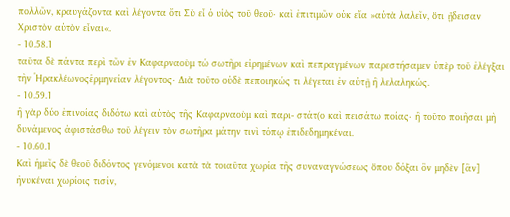πολλῶν, κραυγάζοντα καὶ λέγοντα ὄτι Σὺ εἶ ὁ υἱὸς τοῦ θεοῦ· καὶ ἐπιτιμῶν οὐκ εἴα »αὐτὰ λαλεῖν, ὅτι ᾔδεισαν Χριστὸν αὐτὸν εἶναι«.
- 10.58.1
ταῦτα δὲ πάντα περὶ τῶν ἐν Καφαρναοὺμ τώ σωτῆρι εἰρημένων καὶ πεπραγμένων παρεστήσαμεν ὑπὲρ τοῦ ἐλέγξαι τὴν Ἡρακλέωνοςἑρμηνείαν λέγοντος· Διὰ τοῦτο οὐδὲ πεποιηκώς τι λέγεται ἐν αὐτῇ ἢ λελαληκώς.
- 10.59.1
ἢ γὰρ δύο ἐπινοίας διδότω καὶ αὐτὸς τῆς Καφαρναοὺμ καὶ παρι- στάτ(ο καὶ πεισάτω ποίας· ἢ τοῦτο ποιῆσαι μὴ δυνάμενος ἀφιστάσθω τοῦ λέγειν τὸν σωτῆρα μάτην τινὶ τόπῳ ἐπιδεδημηκέναι.
- 10.60.1
Καὶ ἡμεῖς δὲ θεοῦ διδόντος γενόμενοι κατὰ τὰ τοιαῦτα χωρία τῆς συναναγνώσεως ὅπου δόξαι ὂν μηδὲν [ἂν] ἠνυκέναι χωρίοις τισίν,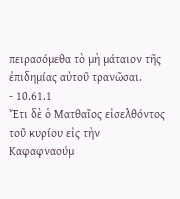πειρασόμεθα τὸ μὴ μάταιον τῆς ἐπιδημίας αὐτοῦ τρανῶσαι.
- 10.61.1
Ἔτι δὲ ὁ Ματθαῖος εἰσελθόντος τοῦ κυρίου εἰς τὴν Καφαφναούμ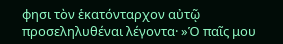φησι τὸν ἑκατόνταρχον αὐτῷ προσεληλυθέναι λέγοντα· »Ὁ παῖς μου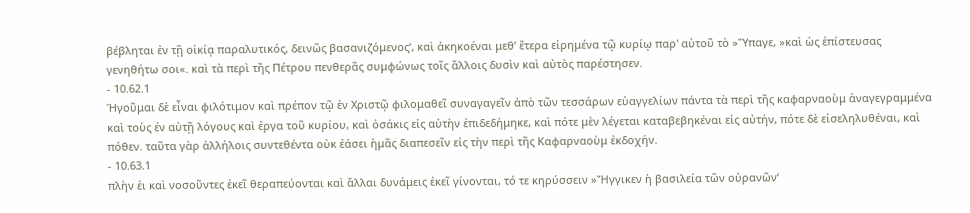βέβληται ἐν τῇ οἰκίᾳ παραλυτικός, δεινῶς βασανιζόμενος‘, καὶ ἀκηκοέναι μεθ’ ἕτερα εἰρημένα τῷ κυρίῳ παρ' αὐτοῦ τὸ »Ὕπαγε, »καὶ ὡς ἐπίστευσας γενηθήτω σοι«. καὶ τὰ περὶ τῆς Πέτρου πενθερᾶς συμφώνως τοῖς ἄλλοις δυσὶν καὶ αὐτὸς παρέστησεν.
- 10.62.1
Ἡγοῦμαι δὲ εἶναι φιλότιμον καὶ πρέπον τῷ ἐν Χριστῷ φιλομαθεῖ συναγαγεῖν ἀπὸ τῶν τεσσάρων εὐαγγελίων πάντα τὰ περὶ τῆς καφαρναοὺμ ἀναγεγραμμένα καὶ τοὺς έν αὐτῇ λόγους καὶ ἐργα τοῦ κυρίου, καὶ ὁσάκις εἰς αὐτὴν ἐπιδεδήμηκε, καὶ πότε μὲν λέγεται καταβεβηκέναι εἰς αὐτήν, πότε δὲ εἰσεληλυθέναι, καὶ πόθεν. ταῦτα γὰρ ἀλλήλοις συντεθέντα οὐκ ἐάσει ἡμᾶς διαπεσεῖν εἰς τὴν περὶ τῆς Καφαρναοὺμ ἐκδοχήν.
- 10.63.1
πλὴν ἐι καὶ νοσοῦντες ἐκεῖ θεραπεύονται καὶ ἄλλαι δυνάμεις ἐκεῖ γίνονται, τό τε κηρύσσειν »Ἤγγικεν ἡ βασιλεία τῶν οὐρανῶν‘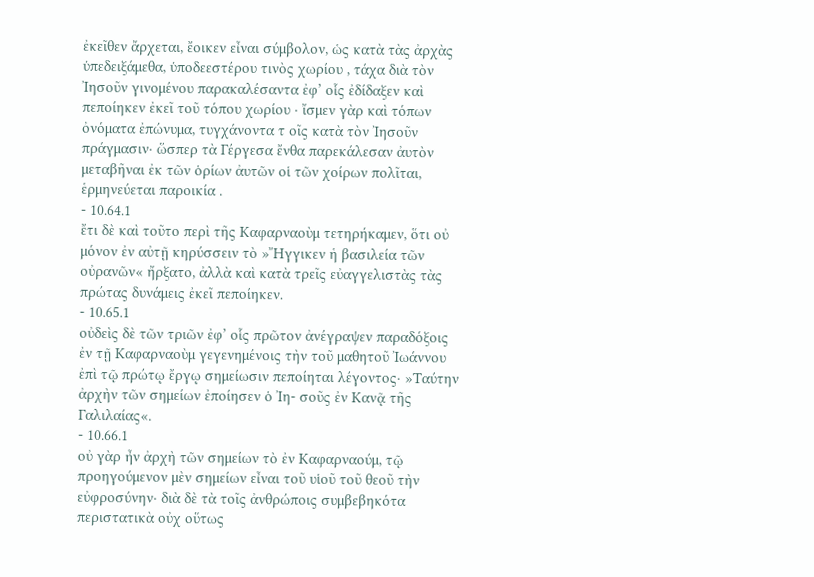ἐκεῖθεν ἄρχεται, ἔοικεν εἶναι σύμβολον, ὡς κατὰ τὰς ἀρχὰς ὑπεδειξάμεθα, ὑποδεεστέρου τινὸς χωρίου , τάχα διὰ τὸν Ἰησοῦν γινομένου παρακαλέσαντα ἐφ’ οἷς ἐδίδαξεν καὶ πεποίηκεν ἐκεῖ τοῦ τόπου χωρίου · ἴσμεν γὰρ καὶ τόπων ὀνόματα ἐπώνυμα, τυγχάνοντα τ οῖς κατὰ τὸν Ἰησοῦν πράγμασιν· ὥσπερ τὰ Γέργεσα ἔνθα παρεκάλεσαν ἀυτὸν μεταβῆναι ἐκ τῶν ὁρίων ἀυτῶν οἱ τῶν χοίρων πολῖται, ἑρμηνεύεται παροικία .
- 10.64.1
ἔτι δὲ καὶ τοῦτο περὶ τῆς Καφαρναοὺμ τετηρήκαμεν, ὅτι οὐ μόνον ἐν αὐτῇ κηρύσσειν τὸ »Ἤγγικεν ἡ βασιλεία τῶν οὐρανῶν« ἤρξατο, ἀλλὰ καὶ κατὰ τρεῖς εὐαγγελιστὰς τὰς πρώτας δυνάμεις ἐκεῖ πεποίηκεν.
- 10.65.1
οὐδεὶς δὲ τῶν τριῶν ἐφ’ οἷς πρῶτον ἀνέγραψεν παραδόξοις ἐν τῇ Καφαρναοὺμ γεγενημένοις τὴν τοῦ μαθητοῦ Ἰωάννου ἐπὶ τῷ πρώτῳ ἔργῳ σημείωσιν πεποίηται λέγοντος· »Ταύτην ἀρχὴν τῶν σημείων ἐποίησεν ὁ Ἰη- σοῦς ἐν Κανᾷ τῆς Γαλιλαίας«.
- 10.66.1
οὐ γὰρ ἦν ἀρχὴ τῶν σημείων τὸ ἐν Καφαρναούμ, τῷ προηγούμενον μὲν σημείων εἶναι τοῦ υἱοῦ τοῦ θεοῦ τὴν εὐφροσύνην· διὰ δὲ τὰ τοῖς ἀνθρώποις συμβεβηκότα περιστατικὰ οὐχ οὕτως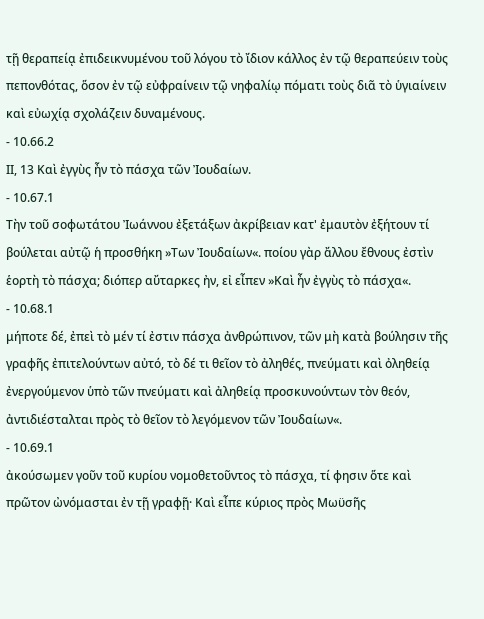τῇ θεραπείᾳ ἐπιδεικνυμένου τοῦ λόγου τὸ ἴδιον κάλλος ἐν τῷ θεραπεύειν τοὺς πεπονθότας, ὅσον ἐν τῷ εὐφραίνειν τῷ νηφαλίῳ πόματι τοὺς διᾶ τὸ ὑγιαίνειν καὶ εὐωχίᾳ σχολάζειν δυναμένους.
- 10.66.2
ΙI, 13 Καὶ ἐγγὺς ἦν τὸ πάσχα τῶν Ἰουδαίων.
- 10.67.1
Τὴν τοῦ σοφωτάτου Ἰωάννου ἐξετάξων ἀκρίβειαν κατ' ἐμαυτὸν ἐξήτουν τί βούλεται αὐτῷ ἡ προσθήκη »Των Ἰουδαίων«. ποίου γὰρ ἄλλου ἔθνους ἐστὶν ἑορτὴ τὸ πάσχα; διόπερ αὔταρκες ἠν, εἰ εἶπεν »Καὶ ἦν ἐγγὺς τὸ πάσχα«.
- 10.68.1
μήποτε δέ, ἐπεὶ τὸ μέν τί ἐστιν πάσχα ἀνθρώπινον, τῶν μὴ κατὰ βούλησιν τῆς γραφῆς ἐπιτελούντων αὐτό, τὸ δέ τι θεῖον τὸ ἀληθές, πνεύματι καὶ ὀληθείᾳ ἐνεργούμενον ὑπὸ τῶν πνεύματι καὶ ἀληθείᾳ προσκυνούντων τὸν θεόν, ἀντιδιέσταλται πρὸς τὸ θεῖον τὸ λεγόμενον τῶν Ἰουδαίων«.
- 10.69.1
ἀκούσωμεν γοῦν τοῦ κυρίου νομοθετοῦντος τὸ πάσχα, τί φησιν ὅτε καὶ πρῶτον ὠνόμασται ἐν τῇ γραφῇ· Καὶ εἶπε κύριος πρὸς Μωϋσῆς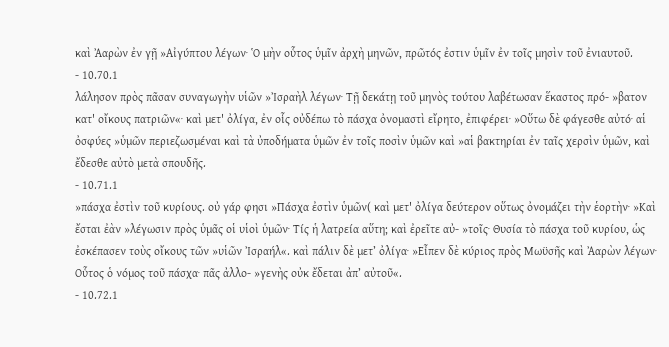καὶ Ἀαρὼν ἐν γῇ »Αἰγύπτου λέγων· Ὁ μὴν οὗτος ὑμῖν ἀρχὴ μηνῶν, πρῶτός ἐστιν ὑμῖν ἐν τοῖς μησὶν τοῦ ἐνιαυτοῦ.
- 10.70.1
λάλησον πρὸς πᾶσαν συναγωγὴν υἱῶν »Ἰσραὴλ λέγων· Τῇ δεκάτῃ τοῦ μηνὸς τούτου λαβέτωσαν ἕκαστος πρό- »βατον κατ' οἴκους πατριῶν«· καὶ μετ' ὀλίγα, ἐν οἷς οὐδέπω τὸ πάσχα ὀνομαστὶ εἴρητο, ἐπιφέρει· »Οὕτω δὲ φάγεσθε αὐτό· αἱ ὀσφύες »ὑμῶν περιεζωσμέναι καὶ τὰ ὐποδήματα ὑμῶν ἐν τοῖς ποσὶν ὑμῶν καὶ »αἱ βακτηρίαι ἐν ταῖς χερσὶν ὑμῶν, καὶ ἔδεσθε αὐτὸ μετὰ σπουδῆς.
- 10.71.1
»πάσχα ἐστὶν τοῦ κυρίους. οὐ γάρ φησι »Πάσχα ἐστὶν ὑμῶν( καὶ μετ' ὀλίγα δεύτερον οὕτως ὀνομάζει τὴν ἑορτὴν· »Καὶ ἔσται ἐὰν »λέγωσιν πρὸς ὑμᾶς οἱ υἱοὶ ὑμῶν· Τίς ἡ λατρεία αὕτη; καὶ ἐρεῖτε αὐ- »τοῖς· Θυσία τὸ πάσχα τοῦ κυρίου, ὡς ἐσκέπασεν τοὺς οἴκους τῶν »υἱῶν Ἰσραήλ«. καὶ πάλιν δὲ μετ’ ὀλίγα· »Εἶπεν δὲ κύριος πρὸς Μωϋσῆς καὶ Ἀαρὼν λέγων· Οὗτος ὁ νόμος τοῦ πάσχα· πᾶς ἀλλο- »γενὴς οὐκ ἔδεται ἀπ’ αὐτοῦ«.
- 10.72.1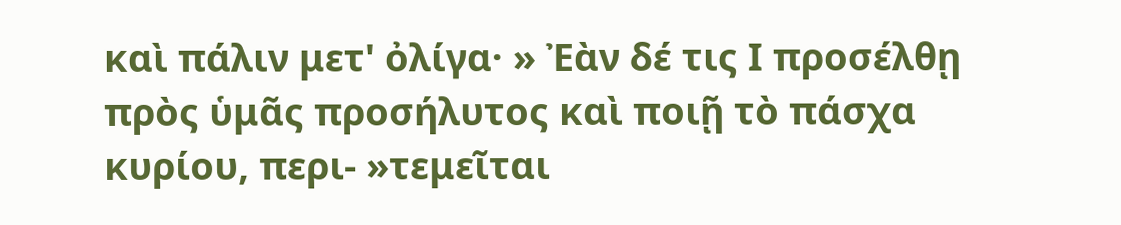καὶ πάλιν μετ' ὀλίγα· » Ἐὰν δέ τις Ι προσέλθῃ πρὸς ὑμᾶς προσήλυτος καὶ ποιῇ τὸ πάσχα κυρίου, περι- »τεμεῖται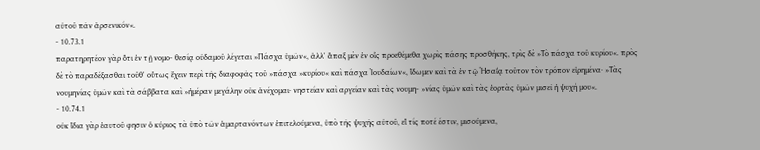αὐτοῦ πᾶν ἀρσενικόν«.
- 10.73.1
παρατηρητέον γὰρ ὅτι ἐν τῇ νομο- θεσίᾳ οὐδαμοῦ λέγεται »Πάσχα ὑμῶν«, ἀλλ' ἅπαξ μὲν ἐν οἷς προεθέμεθα χωρὶς πάσης προσθήκης, τρὶς δὲ »Τὸ πάσχα τοῦ κυρίου«. πρὸς δὲ τὸ παραδέξασθαι τοῦθ' οὕτως ἔχειν περὶ τῆς διαφοφᾶς τοῦ »πάσχα »κυρίου« καὶ πάσχα Ἰουδαίων«, ἴδωμεν καὶ τὰ ἐν τῷ Ἡσαΐᾳ τοῦτον τὸν τρόπον εἰρημένα· »Τὰς νουμηνίας ὑμῶν καὶ τὰ σάββατα καὶ »ἡμέραν μεγάλην οὐκ ἀνέχομαι· νηστείαν καὶ αργείαν καὶ τὰς νουμη- »νίας ὑμῶν καὶ τὰς ἑορτὰς ὑμῶν μισεῖ ἡ ψυχή μου«.
- 10.74.1
οὐκ ἴδια γὰρ ἑαυτοῦ φησιν ὁ κύριος τὰ ὑπὸ τῶν ἁμαρτανόντων ἐπιτελούμενα, ὑπὸ τῆς ψυχῆς αὐτοῦ, εἴ τίς ποτέ έστιν, μισούμενα,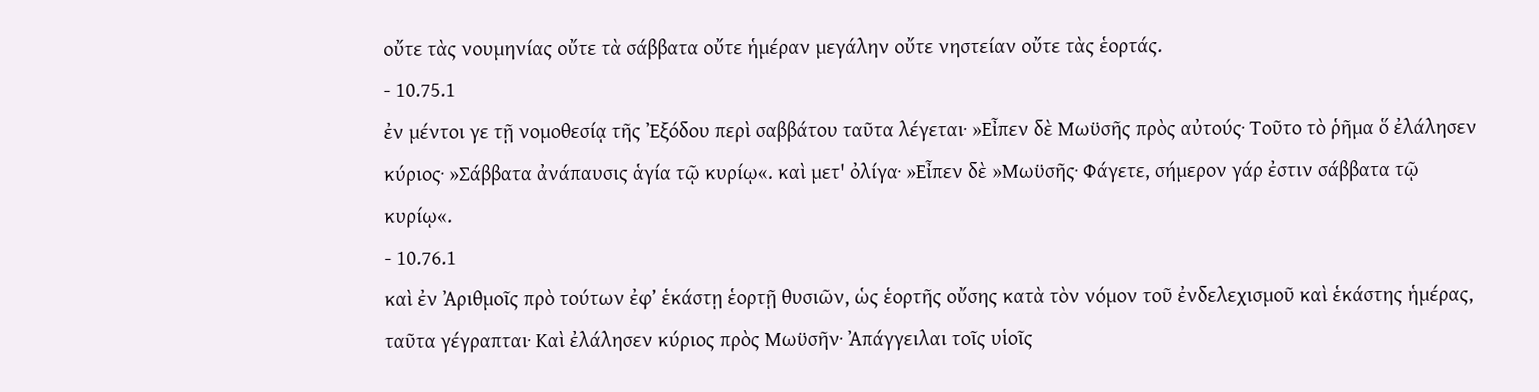οὔτε τὰς νουμηνίας οὔτε τὰ σάββατα οὔτε ἡμέραν μεγάλην οὔτε νηστείαν οὔτε τὰς ἑορτάς.
- 10.75.1
ἐν μέντοι γε τῇ νομοθεσίᾳ τῆς Ἐξόδου περὶ σαββάτου ταῦτα λέγεται· »Εἶπεν δὲ Μωϋσῆς πρὸς αὐτούς· Τοῦτο τὸ ῥῆμα ὅ ἐλάλησεν κύριος· »Σάββατα ἀνάπαυσις ἁγία τῷ κυρίῳ«. καὶ μετ' ὀλίγα· »Εἶπεν δὲ »Μωϋσῆς· Φάγετε, σήμερον γάρ ἐστιν σάββατα τῷ κυρίῳ«.
- 10.76.1
καὶ ἐν Ἀριθμοῖς πρὸ τούτων ἐφ’ ἑκάστῃ ἑορτῇ θυσιῶν, ὡς ἑορτῆς οὔσης κατὰ τὸν νόμον τοῦ ἐνδελεχισμοῦ καὶ ἑκάστης ἡμέρας, ταῦτα γέγραπται· Καὶ ἐλάλησεν κύριος πρὸς Μωϋσῆν· Ἀπάγγειλαι τοῖς υἱοῖς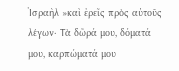Ἰσραὴλ »καὶ ἐρεῖς πρὸς αὐτοῦς λέγων· Τὰ δῶρά μου, δόματά μου, καρπώματά μου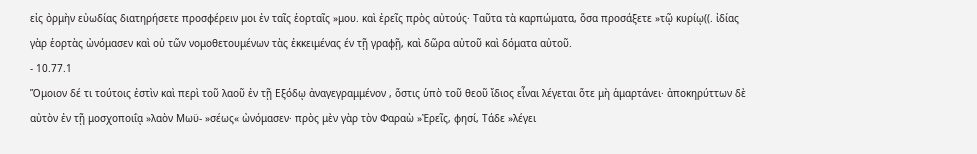εἰς ὀρμὴν εὐωδίας διατηρήσετε προσφέρειν μοι ἐν ταῖς ἑορταῖς »μου. καὶ ἐρεῖς πρὸς αὐτούς· Ταῦτα τὰ καρπώματα, ὅσα προσάξετε »τῷ κυρίῳ((. ἰδίας γὰρ ἑορτὰς ὠνόμασεν καὶ οὐ τῶν νομοθετουμένων τὰς ἐκκειμένας έν τῇ γραφῇ, καὶ δῶρα αὐτοῦ καὶ δόματα αὐτοῦ.
- 10.77.1
Ὅμοιον δέ τι τούτοις ἐστὶν καὶ περὶ τοῦ λαοῦ ἐν τῇ Εξόδῳ ἀναγεγραμμένον , ὅστις ὑπὸ τοῦ θεοῦ ἴδιος εἶναι λέγεται ὅτε μὴ ἁμαρτάνει· ἀποκηρύττων δὲ αὐτὸν ἐν τῇ μοσχοποιΐᾳ »λαὸν Μωϋ- »σέως« ὠνόμασεν· πρὸς μὲν γὰρ τὸν Φαραὼ »Ἐρεῖς, φησί, Τάδε »λέγει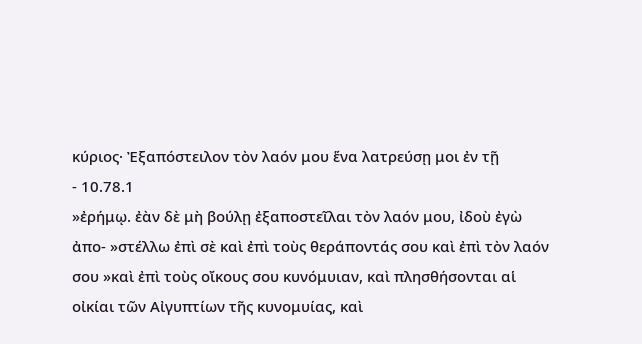κύριος· Ἐξαπόστειλον τὸν λαόν μου ἕνα λατρεύσῃ μοι ἐν τῇ
- 10.78.1
»ἐρήμῳ. ἐὰν δὲ μὴ βούλῃ ἐξαποστεῖλαι τὸν λαόν μου, ἰδοὺ ἐγὼ ἀπο- »στέλλω ἐπὶ σὲ καὶ ἐπὶ τοὺς θεράποντάς σου καὶ ἐπὶ τὸν λαόν σου »καὶ ἐπὶ τοὺς οἴκους σου κυνόμυιαν, καὶ πλησθήσονται αἱ οἰκίαι τῶν Αἰγυπτίων τῆς κυνομυίας, καὶ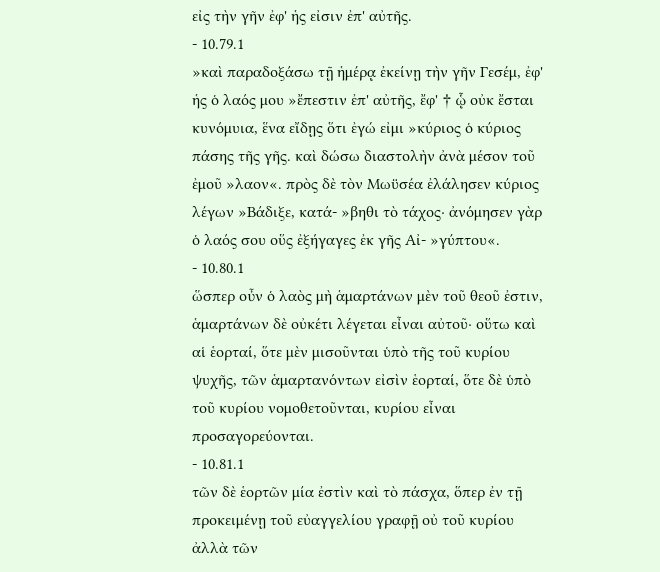εἰς τὴν γῆν ἐφ' ἡς εἰσιν ἐπ' αὐτῆς.
- 10.79.1
»καὶ παραδοξάσω τῇ ἡμέρᾳ ἐκείνῃ τὴν γῆν Γεσέμ, ἐφ' ἡς ὁ λαός μου »ἔπεστιν ἐπ' αὐτῆς, ἔφ' † ᾧ οὐκ ἔσται κυνόμυια, ἕνα εἴδῃς ὅτι ἐγώ εἰμι »κύριος ὁ κύριος πάσης τῆς γῆς. καὶ δώσω διαστολὴν ἀνὰ μέσον τοῦ ἐμοῦ »λαον«. πρὸς δὲ τὸν Μωϋσέα ἐλάλησεν κύριος λέγων »Βάδιξε, κατά- »βηθι τὸ τάχος· ἀνόμησεν γὰρ ὁ λαός σου οὕς ἐξήγαγες ἐκ γῆς Αἰ- »γύπτου«.
- 10.80.1
ὥσπερ οὖν ὁ λαὸς μὴ ἁμαρτάνων μὲν τοῦ θεοῦ ἐστιν, ἁμαρτάνων δὲ οὐκέτι λέγεται εἶναι αὐτοῦ· οὕτω καὶ αἱ ἑορταί, ὅτε μὲν μισοῦνται ὑπὸ τῆς τοῦ κυρίου ψυχῆς, τῶν ἁμαρτανόντων εἰσὶν ἑορταί, ὅτε δὲ ὑπὸ τοῦ κυρίου νομοθετοῦνται, κυρίου εἶναι προσαγορεύονται.
- 10.81.1
τῶν δὲ ἑορτῶν μία ἐστὶν καὶ τὸ πάσχα, ὅπερ ἐν τῇ προκειμένῃ τοῦ εὐαγγελίου γραφῇ οὐ τοῦ κυρίου ἀλλὰ τῶν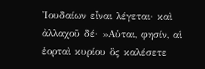Ἰουδαίων εἶναι λέγεται· καὶ ἀλλαχοῦ δέ· »Αὑται, φησίν, αἱ ἑορταὶ κυρίου ὃς καλέσετε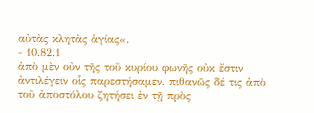αὐτὰς κλητὰς ἁγίας«.
- 10.82.1
ἀπὸ μὲν οὐν τῆς τοῦ κυρίου φωνῆς οὐκ ἔστιν ἀντιλέγειν οἷς παρεστήσαμεν. πιθανῶς δέ τις ἀπὸ τοῦ ἀποστόλου ζητήσει ἐν τῇ πρὸς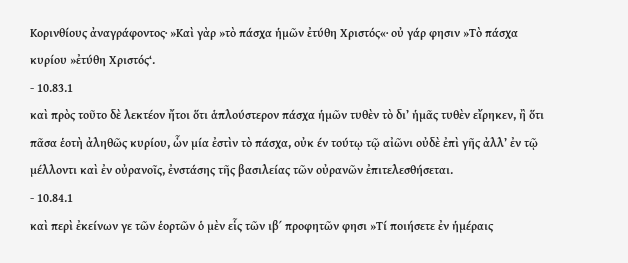Κορινθίους ἀναγράφοντος· »Καὶ γὰρ »τὸ πάσχα ἡμῶν ἐτύθη Χριστός«· οὐ γάρ φησιν »Τὸ πάσχα κυρίου »ἐτύθη Χριστός‘.
- 10.83.1
καὶ πρὸς τοῦτο δὲ λεκτέον ἤτοι ὅτι ἁπλούστερον πάσχα ἡμῶν τυθὲν τὸ δι’ ἡμᾶς τυθὲν εἴρηκεν, ἢ ὅτι πᾶσα ἑοτὴ ἀληθῶς κυρίου, ὧν μία ἐστὶν τὸ πάσχα, οὐκ έν τούτῳ τῷ αἰῶνι οὐδὲ ἐπὶ γῆς ἀλλ’ ἐν τῷ μέλλοντι καὶ ἐν οὐρανοῖς, ἐνστάσης τῆς βασιλείας τῶν οὐρανῶν ἐπιτελεσθήσεται.
- 10.84.1
καὶ περὶ ἐκείνων γε τῶν ἑορτῶν ὁ μὲν εἷς τῶν ιβ΄ προφητῶν φησι »Τί ποιήσετε ἐν ἡμέραις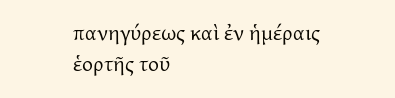πανηγύρεως καὶ ἐν ἡμέραις ἑορτῆς τοῦ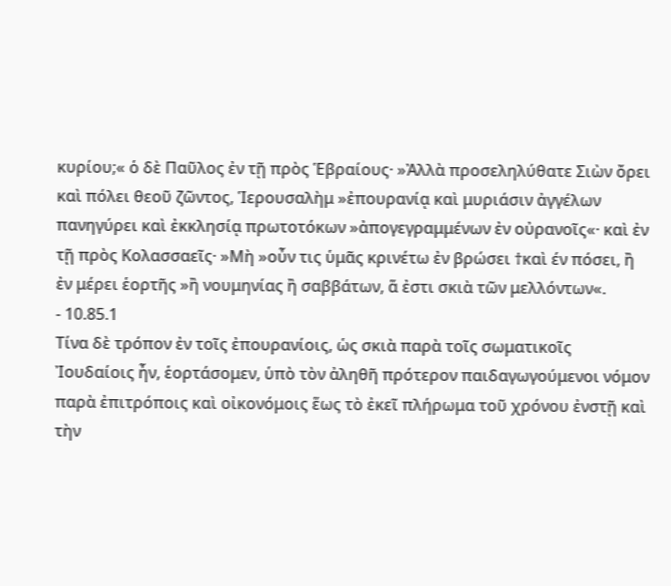κυρίου;« ὁ δὲ Παῦλος ἐν τῇ πρὸς Ἑβραίους· »Ἀλλὰ προσεληλύθατε Σιὼν ὄρει καὶ πόλει θεοῦ ζῶντος, Ἱερουσαλὴμ »ἐπουρανίᾳ καὶ μυριάσιν ἀγγέλων πανηγύρει καὶ ἐκκλησίᾳ πρωτοτόκων »ἀπογεγραμμένων ἐν οὐρανοῖς«· καὶ ἐν τῇ πρὸς Κολασσαεῖς· »Μὴ »οὖν τις ὑμᾶς κρινέτω ἐν βρώσει †καὶ έν πόσει, ἢ ἐν μέρει ἑορτῆς »ἢ νουμηνίας ἢ σαββάτων, ἅ ἐστι σκιὰ τῶν μελλόντων«.
- 10.85.1
Τίνα δὲ τρόπον ἐν τοῖς ἐπουρανίοις, ὡς σκιὰ παρὰ τοῖς σωματικοῖς Ἰουδαίοις ἦν, ἑορτάσομεν, ὑπὸ τὸν ἀληθῆ πρότερον παιδαγωγούμενοι νόμον παρὰ ἐπιτρόποις καὶ οἰκονόμοις ἕως τὸ ἐκεῖ πλήρωμα τοῦ χρόνου ἐνστῇ καὶ τὴν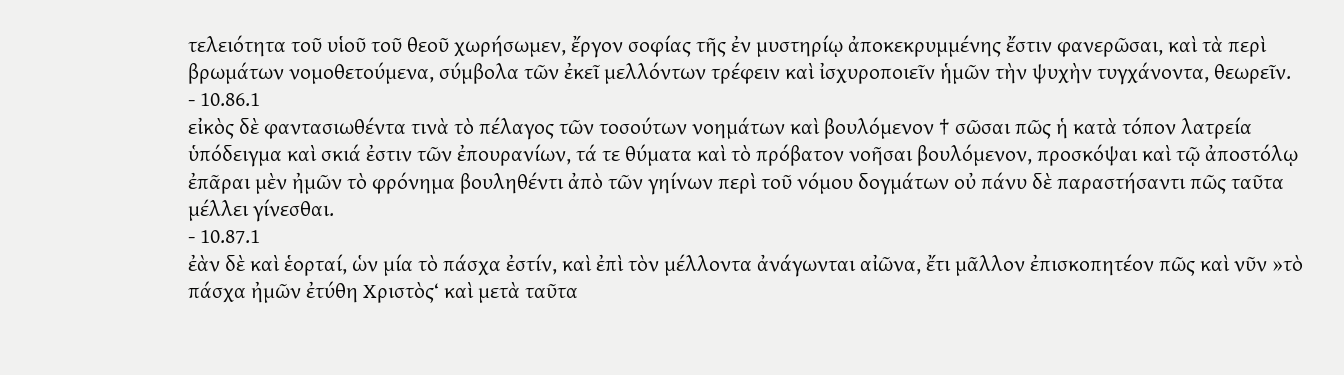τελειότητα τοῦ υἱοῦ τοῦ θεοῦ χωρήσωμεν, ἔργον σοφίας τῆς ἐν μυστηρίῳ ἀποκεκρυμμένης ἔστιν φανερῶσαι, καὶ τὰ περὶ βρωμάτων νομοθετούμενα, σύμβολα τῶν ἐκεῖ μελλόντων τρέφειν καὶ ἰσχυροποιεῖν ἡμῶν τὴν ψυχὴν τυγχάνοντα, θεωρεῖν.
- 10.86.1
εἰκὸς δὲ φαντασιωθέντα τινὰ τὸ πέλαγος τῶν τοσούτων νοημάτων καὶ βουλόμενον † σῶσαι πῶς ἡ κατὰ τόπον λατρεία ὑπόδειγμα καὶ σκιά ἐστιν τῶν ἐπουρανίων, τά τε θύματα καὶ τὸ πρόβατον νοῆσαι βουλόμενον, προσκόψαι καὶ τῷ ἀποστόλῳ ἐπᾶραι μὲν ἠμῶν τὸ φρόνημα βουληθέντι ἀπὸ τῶν γηίνων περὶ τοῦ νόμου δογμάτων οὐ πάνυ δὲ παραστήσαντι πῶς ταῦτα μέλλει γίνεσθαι.
- 10.87.1
ἐὰν δὲ καὶ ἑορταί, ὡν μία τὸ πάσχα ἐστίν, καὶ ἐπὶ τὸν μέλλοντα ἀνάγωνται αἰῶνα, ἔτι μᾶλλον ἐπισκοπητέον πῶς καὶ νῦν »τὸ πάσχα ἠμῶν ἐτύθη Χριστὸς‘ καὶ μετὰ ταῦτα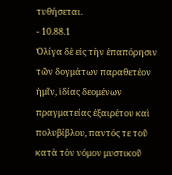τυθήσεται.
- 10.88.1
Ὀλίγα δὲ εἰς τὴν ἐπαπόρησιν τῶν δογμάτων παραθετέον ἡμῖν, ἱδίας δεομένων πραγματείας ἐξαιρέτου καὶ πολυβίβλου, παντός τε τοῦ κατὰ τὸν νόμον μυστικοῦ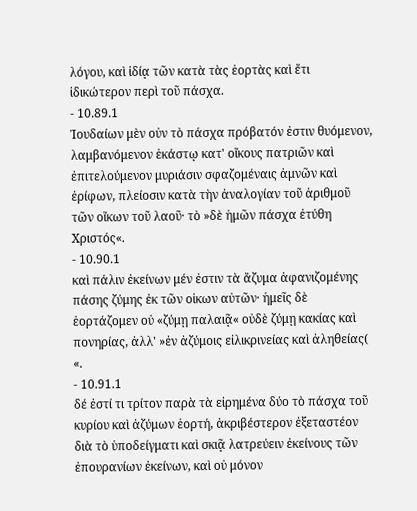λόγου, καὶ ἰδίᾳ τῶν κατὰ τὰς ἑορτὰς καὶ ἔτι ἰδικώτερον περὶ τοῦ πάσχα.
- 10.89.1
Ἰουδαίων μὲν οὐν τὸ πάσχα πρόβατόν ἐστιν θυόμενον, λαμβανόμενον ἑκάστῳ κατ' οἴκους πατριῶν καὶ ἐπιτελούμενον μυριάσιν σφαζομέναις ἀμνῶν καὶ ἐρίφων, πλείοσιν κατὰ τὴν ἀναλογίαν τοῦ ἀριθμοῦ τῶν οἴκων τοῦ λαοῦ· τὸ »δὲ ἡμῶν πάσχα ἐτύθη Χριστός«.
- 10.90.1
καὶ πάλιν ἐκείνων μέν ἐστιν τὰ ἄζυμα ἀφανιζομένης πάσης ζύμης ἐκ τῶν οἰκων αὐτῶν· ἡμεῖς δὲ ἑορτάζομεν οὐ «ζύμῃ παλαιᾷ« οὐδὲ ζύμῃ κακίας καὶ πονηρίας, ἀλλ' »ἐν ἀζύμοις εἰλικρινείας καὶ ἀληθείας( «.
- 10.91.1
δέ ἐστί τι τρίτον παρὰ τὰ εἰρημένα δύο τὸ πάσχα τοῦ κυρίου καὶ ἀζύμων ἑορτή, ἀκριβέστερον ἐξεταστέον διὰ τὸ ὑποδείγματι καὶ σκιᾷ λατρεύειν ἐκείνους τῶν ἐπουρανίων ἐκείνων, καὶ οὐ μόνον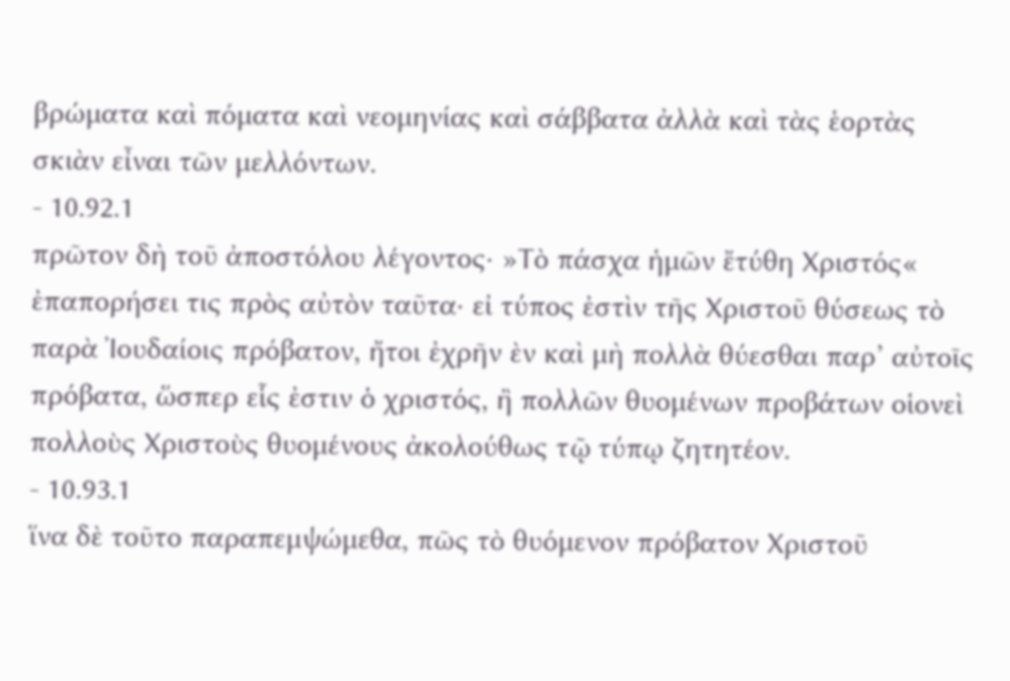βρώματα καὶ πόματα καὶ νεομηνίας καὶ σάββατα ἀλλὰ καὶ τὰς ἑορτὰς σκιὰν εἶναι τῶν μελλόντων.
- 10.92.1
πρῶτον δὴ τοῦ ἀποστόλου λέγοντος· »Τὸ πάσχα ἡμῶν ἔτύθη Χριστός« ἐπαπορήσει τις πρὸς αὐτὸν ταῦτα· εἰ τύπος ἐστὶν τῆς Χριστοῦ θύσεως τὸ παρὰ Ἰουδαίοις πρόβατον, ἤτοι ἐχρῆν ὲν καὶ μὴ πολλὰ θύεσθαι παρ’ αὐτοῖς πρόβατα, ὥσπερ εἷς ἐστιν ὁ χριστός, ἢ πολλῶν θυομένων προβάτων οἱονεὶ πολλοὺς Χριστοὺς θυομένους ἀκολούθως τῷ τύπῳ ζητητέον.
- 10.93.1
ἵνα δὲ τοῦτο παραπεμψώμεθα, πῶς τὸ θυόμενον πρόβατον Χριστοῦ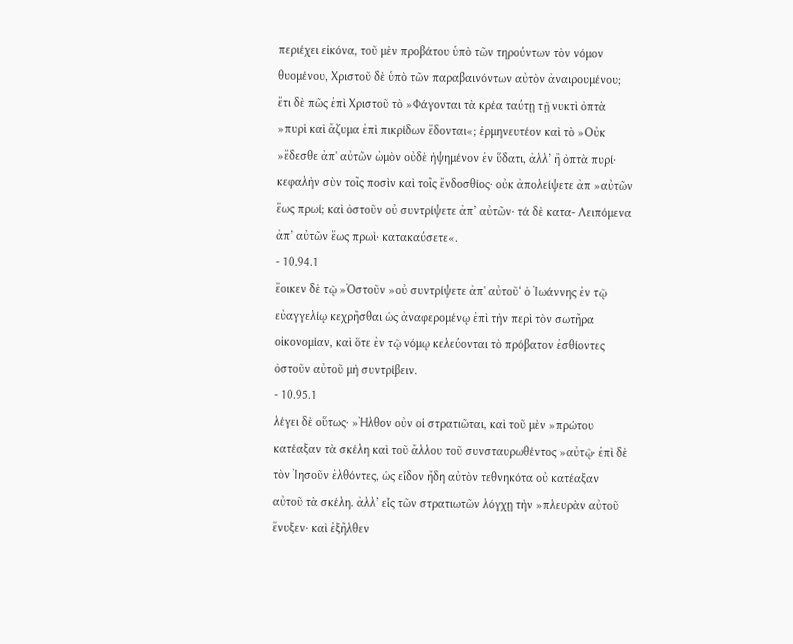περιέχει εἰκόνα, τοῦ μὲν προβάτου ὑπὸ τῶν τηρούντων τὸν νόμον θυομένου, Χριστοῦ δὲ ὑπὸ τῶν παραβαινόντων αὐτὸν ἀναιρουμένου; ἔτι δὲ πῶς ἐπὶ Χριστοῦ τὸ »Φάγονται τὰ κρέα ταύτῃ τῇ νυκτὶ ὀπτὰ »πυρὶ καὶ ἄζυμα ἐπὶ πικρίδων ἔδονται«; ἑρμηνευτέον καὶ τὸ »Οὐκ »ἔδεσθε ἀπ' αὐτῶν ὠμὸν οὐδὲ ἡψημένον ἐν ὕδατι, ἀλλ’ ἢ ὀπτὰ πυρί· κεφαλὴν σὺν τοῖς ποσὶν καὶ τοῖς ἔνδοσθίος· οὐκ ἀπολείψετε ἀπ »αὐτῶν ἕως πρωί; καὶ ὀστοῦν οὐ συντρίψετε ἀπ’ αὐτῶν· τά δὲ κατα- Λειπόμενα ἀπ’ αὐτῶν ἕως πρωὶ· κατακαύσετε«.
- 10.94.1
ἔοικεν δὲ τῷ »Ὀστοῦν »οὐ συντρίψετε ἀπ' αὐτοῦ‘ ὁ Ἰωάννης ἐν τῷ εὐαγγελίῳ κεχρῆσθαι ὡς ἀναφερομένῳ ἐπὶ τὴν περὶ τὸν σωτῆρα οἰκονομίαν, καὶ ὅτε ἐν τῷ νόμῳ κελεύονται τὸ πρόβατον ἐσθίοντες ὀστοῦν αὐτοῦ μὴ συντρίβειν.
- 10.95.1
λέγει δὲ οὕτως· »Ἠλθον οὐν οἱ στρατιῶται, καὶ τοῦ μὲν »πρώτου κατέαξαν τὰ σκέλη καὶ τοῦ ἄλλου τοῦ συνσταυρωθέντος »αὐτῷ· ἐπὶ δὲ τὸν Ἰησοῦν ἐλθόντες, ὡς εἶδον ἤδη αὐτὸν τεθνηκότα οὐ κατέαξαν αὐτοῦ τὰ σκέλη. ἀλλ’ εἷς τῶν στρατιωτῶν λόγχῃ τὴν »πλευρὰν αὐτοῦ ἔνυξεν· καὶ ἐξῆλθεν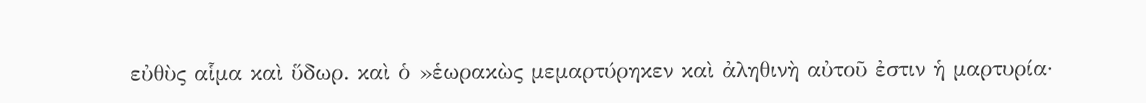εὐθὺς αἷμα καὶ ὕδωρ. καὶ ὁ »ἑωρακὼς μεμαρτύρηκεν καὶ ἀληθινὴ αὐτοῦ ἐστιν ἡ μαρτυρία·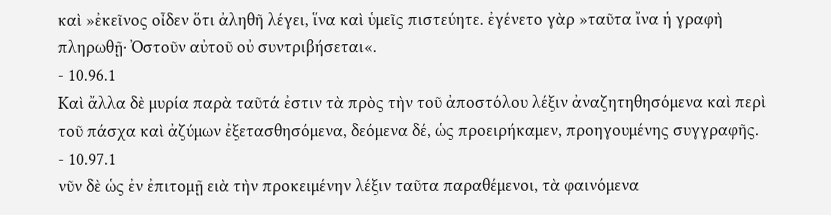καὶ »ἐκεῖνος οἶδεν ὅτι ἀληθῆ λέγει, ἵνα καὶ ὑμεῖς πιστεύητε. ἐγένετο γὰρ »ταῦτα ἴνα ἡ γραφὴ πληρωθῇ· Ὀστοῦν αὐτοῦ οὐ συντριβήσεται«.
- 10.96.1
Καὶ ἄλλα δὲ μυρία παρὰ ταῦτά ἐστιν τὰ πρὸς τὴν τοῦ ἀποστόλου λέξιν ἀναζητηθησόμενα καὶ περὶ τοῦ πάσχα καὶ ἀζύμων ἐξετασθησόμενα, δεόμενα δέ, ὡς προειρήκαμεν, προηγουμένης συγγραφῆς.
- 10.97.1
νῦν δὲ ὡς ἐν ἐπιτομῇ ειὰ τὴν προκειμένην λέξιν ταῦτα παραθέμενοι, τὰ φαινόμενα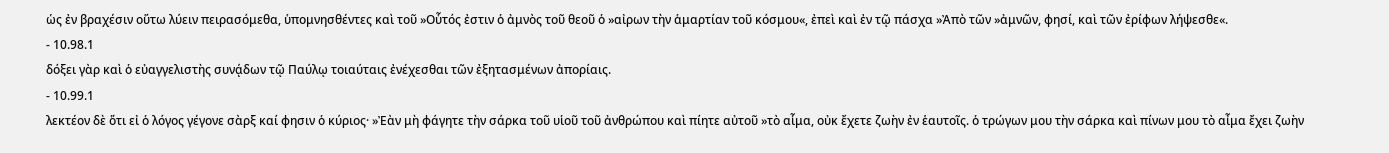ὡς ἐν βραχέσιν οὕτω λύειν πειρασόμεθα, ὑπομνησθέντες καὶ τοῦ »Οὗτός ἐστιν ὁ ἀμνὸς τοῦ θεοῦ ὁ »αἰρων τὴν ἁμαρτίαν τοῦ κόσμου«, ἐπεὶ καὶ ἐν τῷ πάσχα »Ἀπὸ τῶν »ἀμνῶν, φησί, καὶ τῶν ἐρίφων λήψεσθε«.
- 10.98.1
δόξει γὰρ καὶ ὁ εὐαγγελιστὴς συνᾴδων τῷ Παύλῳ τοιαύταις ἐνέχεσθαι τῶν ἐξητασμένων ἀπορίαις.
- 10.99.1
λεκτέον δὲ ὅτι εἰ ὁ λόγος γέγονε σὰρξ καί φησιν ὁ κύριος· »Ἐὰν μὴ φάγητε τὴν σάρκα τοῦ υἱοῦ τοῦ ἀνθρώπου καὶ πίητε αὐτοῦ »τὸ αἷμα, οὐκ ἔχετε ζωὴν ἐν ἑαυτοῖς. ὁ τρώγων μου τὴν σάρκα καὶ πίνων μου τὸ αἶμα ἔχει ζωὴν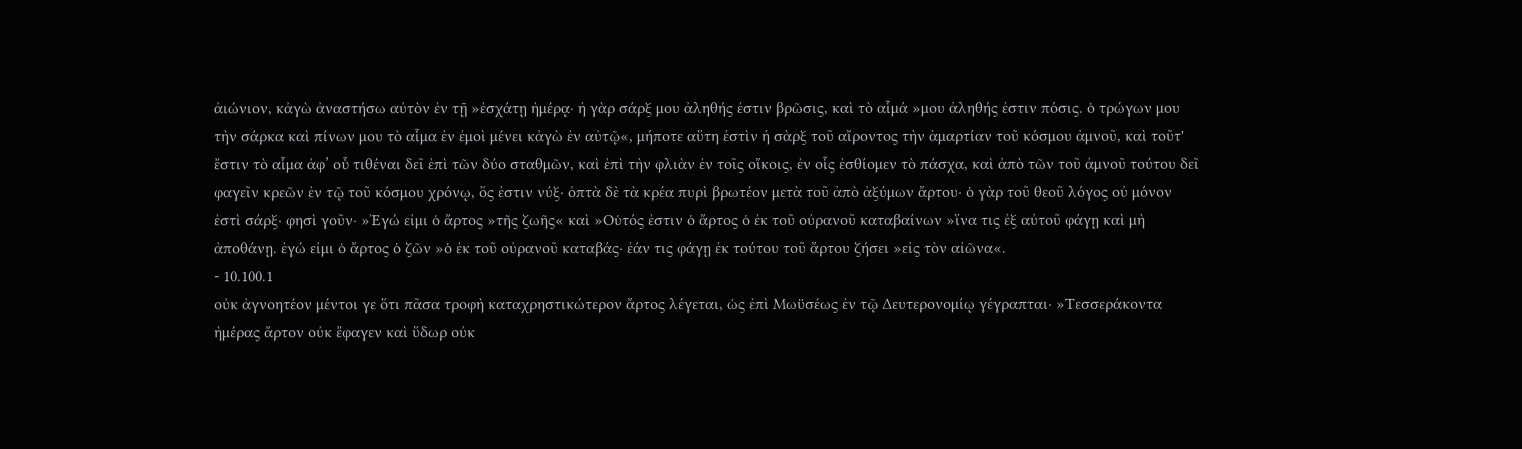ἀιώνιον, κἀγὼ ἀναστήσω αὐτὸν ἐν τῇ »ἐσχάτῃ ἡμέρᾳ· ἡ γὰρ σάρξ μου ἀληθής ἐστιν βρῶσις, καὶ τὸ αἷμά »μου ἀληθής ἐστιν πόσις. ὁ τρώγων μου τὴν σάρκα καὶ πίνων μου τὸ αἷμα ἐν ἐμοὶ μένει κἀγὼ ἐν αὐτῷ«, μήποτε αὕτη ἐστὶν ἡ σὰρξ τοῦ αἴροντος τὴν ἁμαρτίαν τοῦ κόσμου ἀμνοῦ, καὶ τοῦτ' ἔστιν τὸ αἷμα ἀφ’ οὗ τιθέναι δεῖ ἐπὶ τῶν δύο σταθμῶν, καὶ ἐπὶ τὴν φλιὰν ἐν τοῖς οἴκοις, ἐν οἷς ἐσθίομεν τὸ πάσχα, καὶ ἀπὸ τῶν τοῦ ἀμνοῦ τούτου δεῖ φαγεῖν κρεῶν ἐν τῷ τοῦ κόσμου χρόνῳ, ὅς ἐστιν νύξ· ὀπτὰ δὲ τὰ κρέα πυρὶ βρωτέον μετὰ τοῦ ἀπὸ ἀξύμων ἄρτου· ὁ γὰρ τοῦ θεοῦ λόγος οὐ μόνον ἐστὶ σάρξ· φησὶ γοῦν· »Ἐγώ εἰμι ὁ ἄρτος »τῆς ζωῆς« καὶ »Οὑτός ἐστιν ὁ ἄρτος ὁ ἐκ τοῦ οὐρανοῦ καταβαίνων »ἵνα τις ἐξ αὐτοῦ φάγῃ καὶ μὴ ἀποθάνῃ. ἐγώ εἰμι ὁ ἄρτος ὁ ζῶν »ὁ ἐκ τοῦ οὐρανοῦ καταβάς· ἐάν τις φάγῃ ἐκ τούτου τοῦ ἄρτου ζήσει »εἰς τὸν αἰῶνα«.
- 10.100.1
οὐκ ἀγνοητέον μέντοι γε ὅτι πᾶσα τροφὴ καταχρηστικώτερον ἄρτος λέγεται, ὡς ἐπὶ Μωϋσέως ἐν τῷ Δευτερονομίῳ γέγραπται· »Τεσσεράκοντα ἡμέρας ἄρτον οὐκ ἔφαγεν καὶ ὕδωρ οὐκ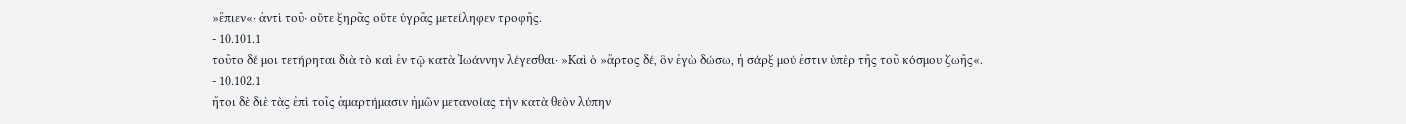»ἔπιεν«· ἀντὶ τοῦ· οὔτε ξηρᾶς οὔτε ὑγρᾶς μετείληφεν τροφῆς.
- 10.101.1
τοῦτο δέ μοι τετήρηται διὰ τὸ καὶ ἐν τῷ κατὰ Ἰωάννην λέγεσθαι· »Καὶ ὁ »ἄρτος δέ, ὃν ἐγὼ δώσω, ἡ σάρξ μού ἐστιν ὑπὲρ τῆς τοῦ κόσμου ζωῆς«.
- 10.102.1
ἤτοι δὲ διὲ τὰς ἐπὶ τοῖς ἁμαρτήμασιν ἡμῶν μετανοίας τὴν κατὰ θεὸν λύπην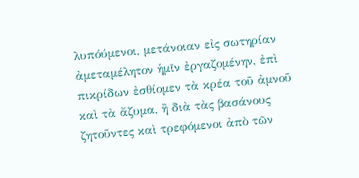λυπόύμενοι, μετάνοιαν εἰς σωτηρίαν ἀμεταμέλητον ἡμῖν ἐργαζομένην, ἐπὶ πικρίδων ἐσθίομεν τὰ κρέα τοῦ ἀμνοῦ καὶ τὰ ἄζυμα, ἢ διὰ τὰς βασάνους ζητοῦντες καὶ τρεφόμενοι ἀπὸ τῶν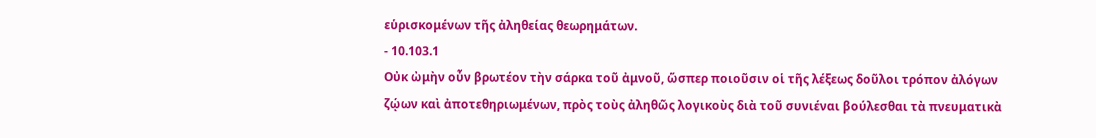εὑρισκομένων τῆς ἀληθείας θεωρημάτων.
- 10.103.1
Οὐκ ὠμὴν οὖν βρωτέον τὴν σάρκα τοῦ ἀμνοῦ, ὥσπερ ποιοῦσιν οἱ τῆς λέξεως δοῦλοι τρόπον ἀλόγων ζῴων καὶ ἀποτεθηριωμένων, πρὸς τοὺς ἀληθῶς λογικοὺς διὰ τοῦ συνιέναι βούλεσθαι τὰ πνευματικὰ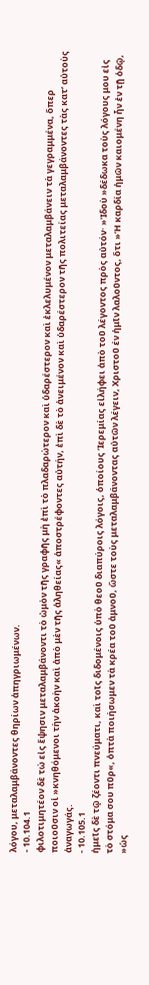λόγου, μεταλαμβάνοντες θηρίων ἀπηγριωμένων.
- 10.104.1
φιλοτιμητέον δὲ τώ εἰς ἔψησιν μεταλαμβάνοντι τὸ ὠμὸν τῆς γραφῆς μὴ ἐπὶ τὸ πλαδαρώτερον καὶ ὑδαρέστερον καὶ ἐκλελυμένον μεταλαμβάνειν τὰ γεγραμμένα, ὅπερ ποιοῦσιν οἱ »κνηθόμενοι τὴν ἀκοὴν καὶ ἀπὸ μὲν τῆς ἀληθείας« ἀποστρέφοντες αὐτήν, ἐπὶ δὲ τὸ ἀνειμένον καὶ ὑδαρέστερον τῆς πολιτείας μεταλαμβάνοντες τὰς κατ’ αὐτοὺς ἀναγωγάς.
- 10.105.1
ἡμεῖς δὲ τῷ ζέοντι πνεύματι, καὶ τοῖς διδομένοις ὑπὸ θεοῦ διαπύροις λόγοις, ὁποίους Ἱερεμίας εἰλήφει ἀπὸ τοῦ λέγοντος πρὸς αὐτόν· »Ἰδοὺ »δέδωκα τοὺς λόγους μου εἰς τὸ στόμα σου πῦρ«, ὀπτὰ ποιήσωμεν τὰ κρέα τοῦ ἀμνοῦ, ὥστε τοὺς μεταλαμβάνοντας αὐτῶν λέγειν, Χριστοῦ έν ἡμῖν λαλοῦντος, ὅτι »Ἡ καρδία ἡμῶν καιομένη ἦν ἐν τῇ ὁδῷ, »ὡς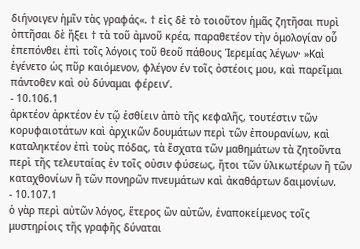διήνοιγεν ἡμῖν τὰς γραφάς«. † εἰς δὲ τὸ τοιοῦτον ἡμᾶς ζητῆσαι πυρὶ ὀπτῆσαι δὲ ἤξει † τὰ τοῦ ἀμνοῦ κρέα, παραθετέον τὴν ὁμολογίαν οὗ ἐπεπόνθει ἐπὶ τοῖς λόγοις τοῦ θεοῦ πάθους Ἱερεμίας λέγων· »Καὶ ἐγένετο ὡς πῦρ καιόμενον, φλέγον έν τοῖς ὀστέοις μου, καὶ παρεῖμαι πάντοθεν καὶ οὐ δύναμαι φέρειν‘.
- 10.106.1
ἀρκτέον ἀρκτέον ἐν τῷ ἐσθίειν ἀπὸ τῆς κεφαλῆς, τουτέστιν τῶν κορυφαιοτάτων καὶ ἀρχικῶν δουμάτων περὶ τῶν ἐπουρανίων, καὶ καταληκτέον ἐπὶ τοὺς πόδας, τὰ ἔσχατα τῶν μαθημάτων τὰ ζητοῦντα περὶ τῆς τελευταίας ἐν τοῖς οὐσιν φύσεως, ἤτοι τῶν ὑλικωτέρων ἢ τῶν καταχθονίων ἢ τῶν πονηρῶν πνευμάτων καὶ ἀκαθάρτων δαιμονίων.
- 10.107.1
ὁ γὰρ περὶ αὐτῶν λόγος, ἕτερος ὢν αὐτῶν, ἐναποκείμενος τοῖς μυστηρίοις τῆς γραφῆς δύναται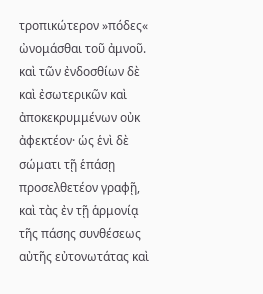τροπικώτερον »πόδες« ὠνομάσθαι τοῦ ἀμνοῦ. καὶ τῶν ἐνδοσθίων δὲ καὶ ἐσωτερικῶν καὶ ἀποκεκρυμμένων οὐκ ἀφεκτέον· ὡς ἑνὶ δὲ σώματι τῇ ἑπάσῃ προσελθετέον γραφῇ, καὶ τὰς ἐν τῇ ἁρμονίᾳ τῆς πάσης συνθέσεως αὐτῆς εὐτονωτάτας καὶ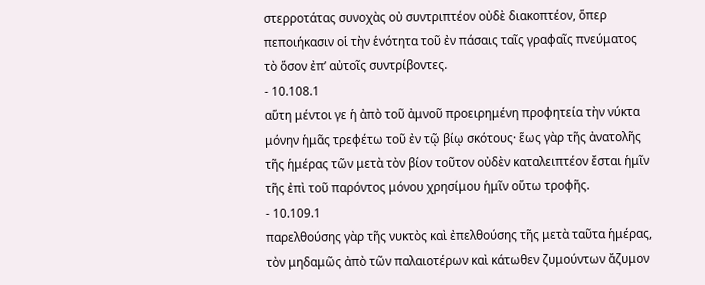στερροτάτας συνοχὰς οὐ συντριπτέον οὐδὲ διακοπτέον, ὅπερ πεποιήκασιν οἱ τὴν ἑνότητα τοῦ ἐν πάσαις ταῖς γραφαῖς πνεύματος τὸ ὅσον ἐπ’ αὐτοῖς συντρίβοντες.
- 10.108.1
αὕτη μέντοι γε ἡ ἀπὸ τοῦ ἀμνοῦ προειρημένη προφητεία τὴν νύκτα μόνην ἡμᾶς τρεφέτω τοῦ ἐν τῷ βίῳ σκότους· ἕως γὰρ τῆς ἀνατολῆς τῆς ἡμέρας τῶν μετὰ τὸν βίον τοῦτον οὐδὲν καταλειπτέον ἔσται ἡμῖν τῆς ἐπὶ τοῦ παρόντος μόνου χρησίμου ἡμῖν οὕτω τροφῆς.
- 10.109.1
παρελθούσης γὰρ τῆς νυκτὸς καὶ ἐπελθούσης τῆς μετὰ ταῦτα ἡμέρας, τὸν μηδαμῶς ἀπὸ τῶν παλαιοτέρων καὶ κάτωθεν ζυμούντων ἄζυμον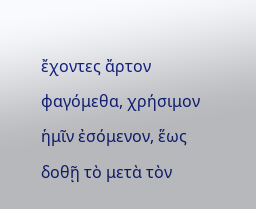ἔχοντες ἄρτον φαγόμεθα, χρήσιμον ἡμῖν ἐσόμενον, ἕως δοθῇ τὸ μετὰ τὸν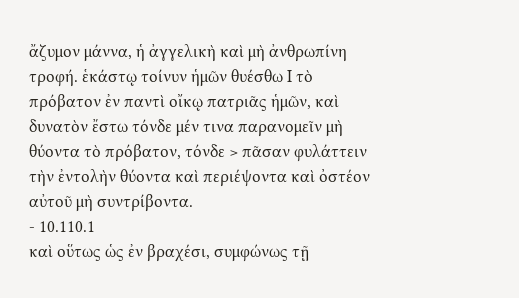ἄζυμον μάννα, ἡ ἀγγελικὴ καὶ μὴ ἀνθρωπίνη τροφή. ἑκάστῳ τοίνυν ἡμῶν θυέσθω Ι τὸ πρόβατον ἐν παντὶ οἴκῳ πατριᾶς ἡμῶν, καὶ δυνατὸν ἔστω τόνδε μέν τινα παρανομεῖν μὴ θύοντα τὸ πρόβατον, τόνδε > πᾶσαν φυλάττειν τὴν ἐντολὴν θύοντα καὶ περιέψοντα καὶ ὀστέον αὐτοῦ μὴ συντρίβοντα.
- 10.110.1
καὶ οὕτως ὡς ἐν βραχέσι, συμφώνως τῇ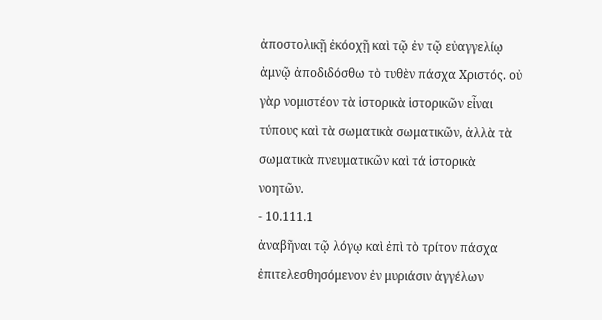ἀποστολικῇ ἐκόοχῇ καὶ τῷ ἐν τῷ εὐαγγελίῳ ἀμνῷ ἀποδιδόσθω τὸ τυθὲν πάσχα Χριστός. οὐ γὰρ νομιστέον τὰ ἱστορικὰ ἱστορικῶν εἶναι τύπους καὶ τὰ σωματικὰ σωματικῶν, ἀλλὰ τὰ σωματικὰ πνευματικῶν καὶ τά ἱστορικὰ νοητῶν.
- 10.111.1
ἀναβῆναι τῷ λόγῳ καὶ ἐπὶ τὸ τρίτον πάσχα ἐπιτελεσθησόμενον ἐν μυριάσιν ἀγγέλων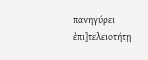πανηγύρει ἐπι]τελειοτήτῃ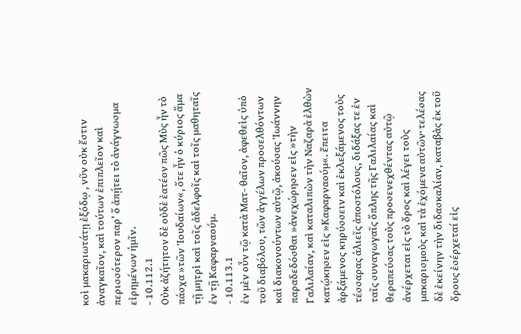κοὶ μακαριωτάτῃ ἐξόδῳ , νῦν οὐκ ἔστιν ἀναγκαῖον, καὶ τούτων ἐπιπλεῖον καὶ περισσότερον παρ’ ὅ ἀπῄτει τὸ ἀνάγνωσμα εἰρημένων ἡμῖν.
- 10.112.1
Οὐκ ἀζήτητον δὲ οὐδὲ ἐατέον πῶς Μὺς ἦν τὸ πάσχα »τῶν Ἰουδαίων«, ὅτε ἦν ὁ κύριος ἅμα τῇ μητρὶ καὶ τοῖς ἀδελφοῖς καὶ τοῖς μαθηταῖς ἐν τῇ Καφαρναούμ.
- 10.113.1
ἐν μὲν οὖν τῷ κατὰ Ματ- θαῖον, ἀφεθεὶς ὑπὸ τοῦ διαβόλου, τῶν ἀγγέλων προσελθόντων καὶ διακονούντων αὐτῷ, ἀκούσας Ἰωάννην παραδεδόσθαι »ἀνεχώρησεν εἰς »τὴν Γαλιλαίαν, καὶ καταλιπὼν τὴν Ναζαρὰ ἐλθὼν κατῴκησεν εἰς »Καφαρναούμ«. ἔπειτα ἀρξάμενος κηρύσσειν καὶ ἐκλεξάμενος τοὺς τέσσαρας ἁλιεῖς ἀποστόλους, διδάξας τε ἐν ταῖς συναγωγαῖς ὅπλης τῆς Γαλιλαίας καὶ θεραπεύσας τοὺς προσενεχθέντας αὐτῷ ἀνέρχεται εἰς τὸ ὄρος καὶ λέγει τοὺς μακαρισμοὺς καὶ τὰ ἐχόμενα αὐτῶν· τελέσας δὲ ἐκείνην τὴν διδασκαλίαν, καταβὰς ἐκ τοῦ ὄρους ἐσέρχεταί εἰς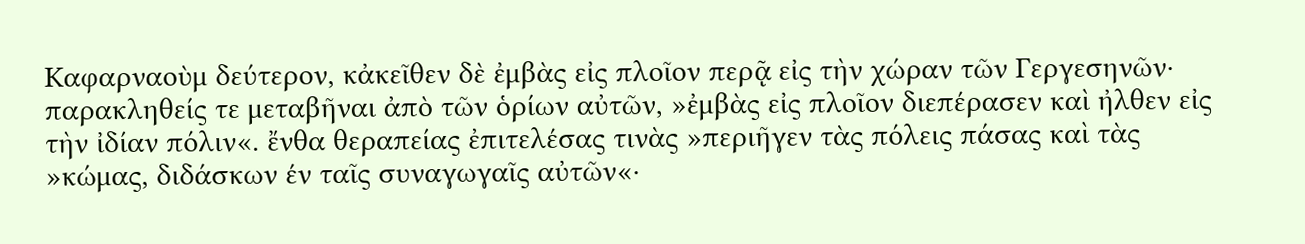Καφαρναοὺμ δεύτερον, κἀκεῖθεν δὲ ἐμβὰς εἰς πλοῖον περᾷ εἰς τὴν χώραν τῶν Γεργεσηνῶν· παρακληθείς τε μεταβῆναι ἀπὸ τῶν ὁρίων αὐτῶν, »ἐμβὰς εἰς πλοῖον διεπέρασεν καὶ ἠλθεν εἰς τὴν ἰδίαν πόλιν«. ἔνθα θεραπείας ἐπιτελέσας τινὰς »περιῆγεν τὰς πόλεις πάσας καὶ τὰς »κώμας, διδάσκων έν ταῖς συναγωγαῖς αὐτῶν«·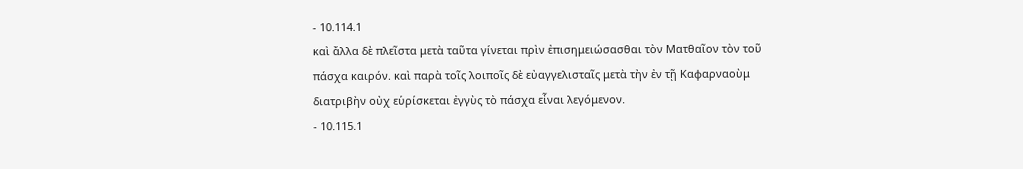- 10.114.1
καὶ ἄλλα δὲ πλεῖστα μετὰ ταῦτα γίνεται πρὶν ἐπισημειώσασθαι τὸν Ματθαῖον τὸν τοῦ πάσχα καιρόν. καὶ παρὰ τοῖς λοιποῖς δὲ εὐαγγελισταῖς μετὰ τὴν ἐν τῇ Καφαρναοὺμ διατριβὴν οὐχ εὑρίσκεται ἐγγὺς τὸ πάσχα εἶναι λεγόμενον.
- 10.115.1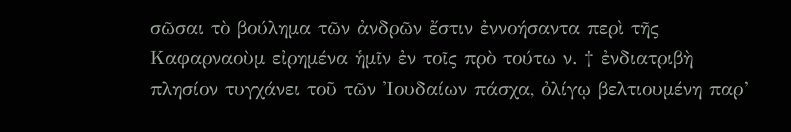σῶσαι τὸ βούλημα τῶν ἀνδρῶν ἔστιν ἐννοήσαντα περὶ τῆς Καφαρναοὺμ εἰρημένα ἡμῖν ἐν τοῖς πρὸ τούτω ν. † ἐνδιατριβὴ πλησίον τυγχάνει τοῦ τῶν Ἰουδαίων πάσχα, ὀλίγῳ βελτιουμένη παρ’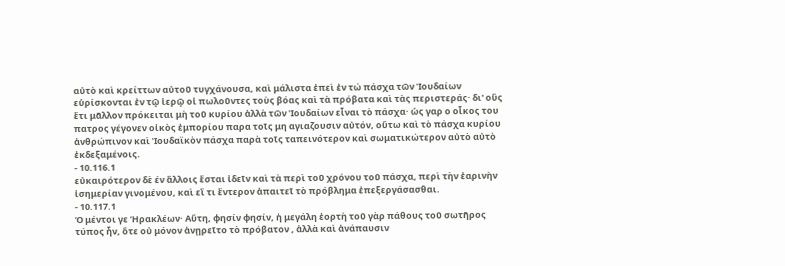αὐτὸ καὶ κρείττων αὐτοῦ τυγχάνουσα, καὶ μάλιστα ἐπεὶ ἐν τώ πάσχα τῶν Ἰουδαίων εὑρίσκονται ἐν τῷ ἱερῷ οἱ πωλοῦντες τοὺς βόας καὶ τὰ πρόβατα καὶ τὰς περιστεράς· δι' οὓς ἔτι μᾶλλον πρόκειται μὴ τοῦ κυρίου ἀλλὰ τῶν Ἰουδαίων εἶναι τὸ πάσχα· ὡς γαρ ο οἶκος του πατρος γέγονεν οἰκὸς ἐμπορίου παρα τοῖς μη αγιαζουσιν αὐτόν, οὕτω καὶ τὸ πάσχα κυρίου ἀνθρώπινον καὶ Ἰουδαϊκὸν πάσχα παρὰ τοῖς ταπεινότερον καὶ σωματικώτερον αὐτὸ αὐτὸ ἐκδεξαμένοις.
- 10.116.1
εὐκαιρότερον δὲ έν ἄλλοις ἔσται ἰδεῖν καὶ τὰ περὶ τοῦ χρόνου τοῦ πάσχα, περὶ τὴν ἐαρινὴν ἰσημερίαν γινομένου, καὶ εἴ τι ἔντερον ἀπαιτεῖ τὸ πρόβλημα ἐπεξεργάσασθαι.
- 10.117.1
Ὁ μέντοι γε Ἡρακλέων· Αὕτη, φησίν φησίν, ἡ μεγάλη ἑορτὴ τοῦ γὰρ πάθους τοῦ σωτῆρος τύπος ἦν, ὅτε οὐ μόνον ἀνῃρεῖτο τὸ πρόβατον , ἀλλὰ καὶ ἀνάπαυσιν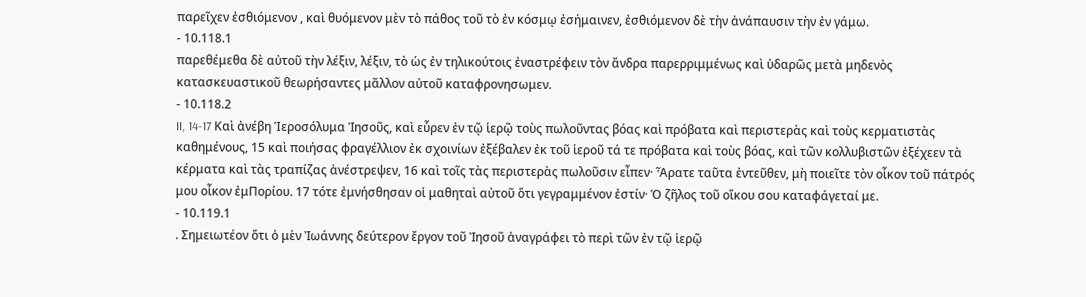παρεῖχεν ἐσθιόμενον , καὶ θυόμενον μὲν τὸ πάθος τοῦ τὸ ἐν κόσμῳ ἐσήμαινεν, ἐσθιόμενον δὲ τὴν ἀνάπαυσιν τὴν ἐν γάμω.
- 10.118.1
παρεθέμεθα δὲ αὐτοῦ τὴν λέξιν, λέξιν, τὸ ὡς ἐν τηλικούτοις ἐναστρέφειν τὸν ἄνδρα παρερριμμένως καὶ ὑδαρῶς μετὰ μηδενὸς κατασκευαστικοῦ θεωρήσαντες μᾶλλον αὐτοῦ καταφρονησωμεν.
- 10.118.2
II, 14-17 Καὶ ἀνέβη Ἱεροσόλυμα Ἰησοῦς, καὶ εὗρεν ἐν τῷ ἱερῷ τοὺς πωλοῦντας βόας καὶ πρόβατα καὶ περιστερὰς καὶ τοὺς κερματιστὰς καθημένους, 15 καὶ ποιήσας φραγέλλιον ἐκ σχοινίων ἐξέβαλεν ἐκ τοῦ ἱεροῦ τά τε πρόβατα καὶ τοὺς βόας, καὶ τῶν κολλυβιστῶν ἐξέχεεν τὰ κέρματα καὶ τὰς τραπίζας ἀνέστρεψεν, 16 καὶ τοῖς τὰς περιστερὰς πωλοῦσιν εἶπεν· Ἇρατε ταῦτα ἐντεῦθεν, μὴ ποιεῖτε τὸν οἶκον τοῦ πάτρός μου οἶκον ἐμΠορίου. 17 τότε ἐμνήσθησαν οἱ μαθηταὶ αὐτοῦ ὅτι γεγραμμένον ἐστίν· Ὁ ζῆλος τοῦ οἴκου σου καταφάγεταί με.
- 10.119.1
. Σημειωτέον ὅτι ὁ μὲν Ἰωάννης δεύτερον ἔργον τοῦ Ἰησοῦ ἀναγράφει τὸ περὶ τῶν ἐν τῷ ἱερῷ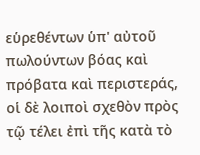εὑρεθέντων ὑπ' αὐτοῦ πωλούντων βόας καὶ πρόβατα καὶ περιστεράς, οἱ δὲ λοιποὶ σχεθὸν πρὸς τῷ τέλει ἐπὶ τῆς κατὰ τὸ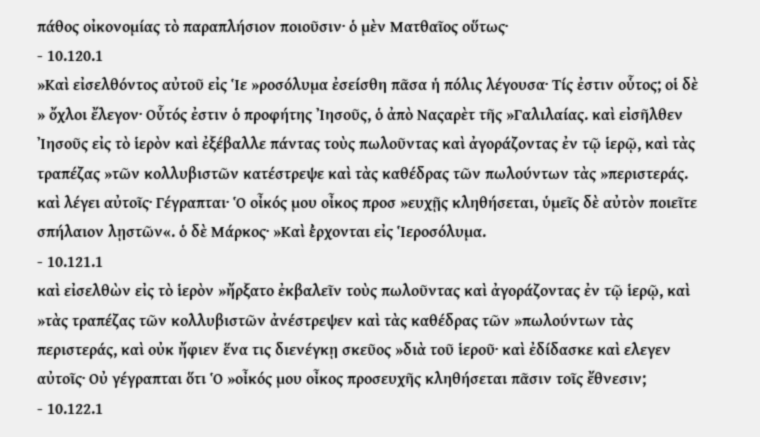πάθος οἰκονομίας τὸ παραπλήσιον ποιοῦσιν· ὁ μὲν Ματθαῖος οὕτως·
- 10.120.1
»Καὶ εἰσελθόντος αὐτοῦ εἰς Ἱε »ροσόλυμα ἐσείσθη πᾶσα ἡ πόλις λέγουσα· Τίς ἐστιν οὗτος; οἱ δὲ » ὄχλοι ἔλεγον· Οὗτός ἐστιν ὁ προφήτης Ἰησοῦς, ὁ ἀπὸ Ναςαρὲτ τῆς »Γαλιλαίας. καὶ εἰσῆλθεν Ἰησοῦς εἰς τὸ ἱερὸν καὶ ἐξέβαλλε πάντας τοὺς πωλοῦντας καὶ ἀγοράζοντας ἐν τῷ ἱερῷ, καὶ τὰς τραπέζας »τῶν κολλυβιστῶν κατέστρεψε καὶ τὰς καθέδρας τῶν πωλούντων τὰς »περιστεράς. καὶ λέγει αὐτοῖς· Γέγραπται· Ὁ οἶκός μου οἶκος προσ »ευχῇς κληθήσεται, ὑμεῖς δὲ αὐτὸν ποιεῖτε σπήλαιον λῃστῶν«. ὁ δὲ Μάρκος· »Καὶ ὲ́ρχονται εἰς Ἱεροσόλυμα.
- 10.121.1
καὶ εἰσελθὼν εἰς τὸ ἱερὸν »ἤρξατο ἐκβαλεῖν τοὺς πωλοῦντας καὶ ἀγοράζοντας ἐν τῷ ἱερῷ, καὶ »τὰς τραπέζας τῶν κολλυβιστῶν ἀνέστρεψεν καὶ τὰς καθέδρας τῶν »πωλούντων τὰς περιστεράς, καὶ οὐκ ἤφιεν ἕνα τις διενέγκῃ σκεῦος »διὰ τοῦ ἱεροῦ· καὶ ἐδίδασκε καὶ ελεγεν αὐτοῖς· Οὐ γέγραπται ὅτι Ὁ »οἶκός μου οἶκος προσευχῆς κληθήσεται πᾶσιν τοῖς ἔθνεσιν;
- 10.122.1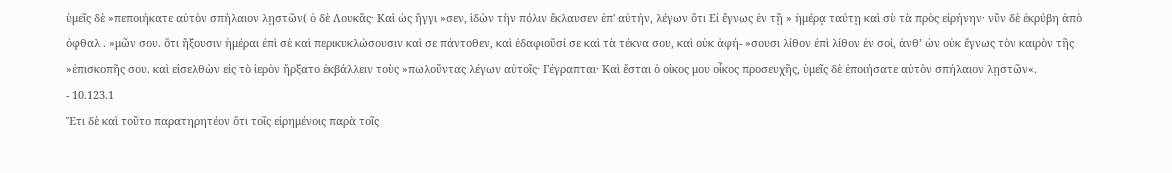ὑμεῖς δὲ »πεποιήκατε αὐτὸν σπήλαιον λῃστῶν( ὁ δὲ Λουκᾶς· Καὶ ὡς ἤγγι »σεν, ἰδὼν τὴν πόλιν ἔκλαυσεν ἐπ' αὐτήν, λέγων ὅτι Εἰ ἔγνως ἐν τῇ » ἡμέρᾳ ταύτῃ καὶ σὺ τὰ πρὸς εἰρήνην· νῦν δὲ ἐκρύβη ἀπὸ ὀφθαλ . »μῶν σου. ὅτι ἤξουσιν ἡμέραι ἐπὶ σὲ καὶ περικυκλώσουσιν καὶ σε πάντοθεν, καὶ ἐδαφιοῦσί σε καὶ τὰ τέκνα σου, καὶ οὐκ ἀφή- »σουσι λίθον ἐπὶ λίθον ἐν σοί, ἀνθ’ ὡν οὐκ ἔγνως τὸν καιρὸν τῆς »ἐπισκοπῆς σου. καὶ εἰσελθὼν εἰς τὸ ἱερὸν ἤρξατο ἐκβάλλειν τοὺς »πωλοῦντας λέγων αὐτοῖς· Γέγραπται· Καὶ ἔσται ὁ οἰκος μου οἶκος προσευχῆς, ὑμεῖς δὲ ἐποιήσατε αὐτὸν σπήλαιον λῃστῶν«.
- 10.123.1
Ἔτι δὲ καὶ τοῦτο παρατηρητέον ὅτι τοῖς εἰρημένοις παρὰ τοῖς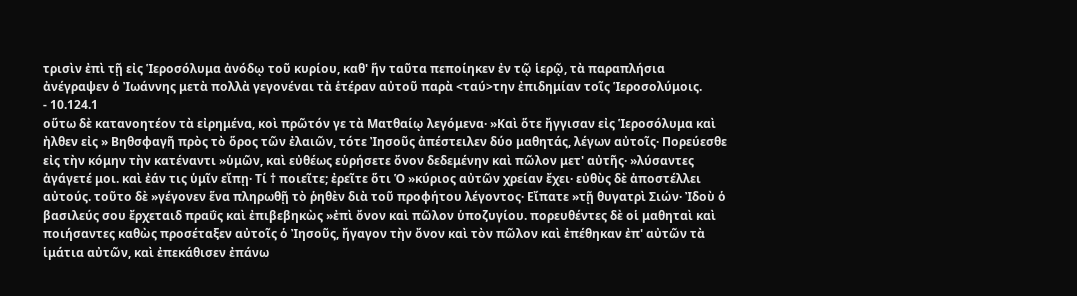τρισὶν ἐπὶ τῇ εἰς Ἱεροσόλυμα ἀνόδῳ τοῦ κυρίου, καθ' ἥν ταῦτα πεποίηκεν ἐν τῷ ἱερῷ, τὰ παραπλήσια ἀνέγραψεν ὁ Ἰωάννης μετὰ πολλὰ γεγονέναι τὰ ἑτέραν αὐτοῦ παρὰ <ταύ>την ἐπιδημίαν τοῖς Ἱεροσολύμοις.
- 10.124.1
οὕτω δὲ κατανοητέον τὰ εἰρημένα, κοὶ πρῶτόν γε τὰ Ματθαίῳ λεγόμενα· »Καὶ ὅτε ἤγγισαν εἰς Ἱεροσόλυμα καὶ ἠλθεν εἰς » Βηθσφαγῆ πρὸς τὸ ὅρος τῶν ἐλαιῶν, τότε Ἰησοῦς ἀπέστειλεν δύο μαθητάς, λέγων αὐτοῖς· Πορεύεσθε εἰς τὴν κόμην τὴν κατέναντι »ὑμῶν, καὶ εὐθέως εὑρήσετε ὄνον δεδεμένην καὶ πῶλον μετ' αὐτῆς· »λύσαντες ἀγάγετέ μοι. καὶ ἐάν τις ὑμῖν εἴπῃ· Τί † ποιεῖτε; ἐρεῖτε ὅτι Ὁ »κύριος αὐτῶν χρείαν ἔχει· εὐθὺς δὲ ἀποστέλλει αὐτούς. τοῦτο δὲ »γέγονεν ἕνα πληρωθῇ τὸ ῥηθὲν διὰ τοῦ προφήτου λέγοντος· Εἴπατε »τῇ θυγατρὶ Σιών· Ἰδοὺ ὁ βασιλεύς σου ἔρχεταιδ πραΰς καὶ ἐπιβεβηκὼς »ἐπὶ ὄνον καὶ πῶλον ὑποζυγίου. πορευθέντες δὲ οἱ μαθηταὶ καὶ ποιήσαντες καθὼς προσέταξεν αὐτοῖς ὁ Ἰησοῦς, ἤγαγον τὴν ὄνον καὶ τὸν πῶλον καὶ ἐπέθηκαν ἐπ' αὐτῶν τὰ ἱμάτια αὐτῶν, καὶ ἐπεκάθισεν ἐπάνω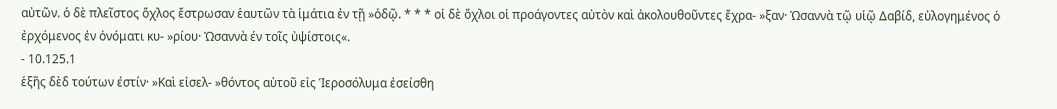αὐτῶν. ὁ δὲ πλεῖστος ὄχλος ἔστρωσαν ἑαυτῶν τὰ ἱμάτια ἐν τῇ »ὁδῷ. * * * οἱ δὲ ὄχλοι οἱ προάγοντες αὐτὸν καὶ ἀκολουθοῦντες ἔχρα- »ξαν· Ὡσαννὰ τῷ υἱῷ Δαβίδ, εὐλογημένος ὁ ἐρχόμενος ἐν ὀνόματι κυ- »ρίου· Ὡσαννὰ έν τοῖς ὐψίστοις«.
- 10.125.1
ἑξῆς δὲδ τούτων έστίν· »Καὶ εἰσελ- »θόντος αὐτοῦ εἰς Ἱεροσόλυμα ἐσείσθη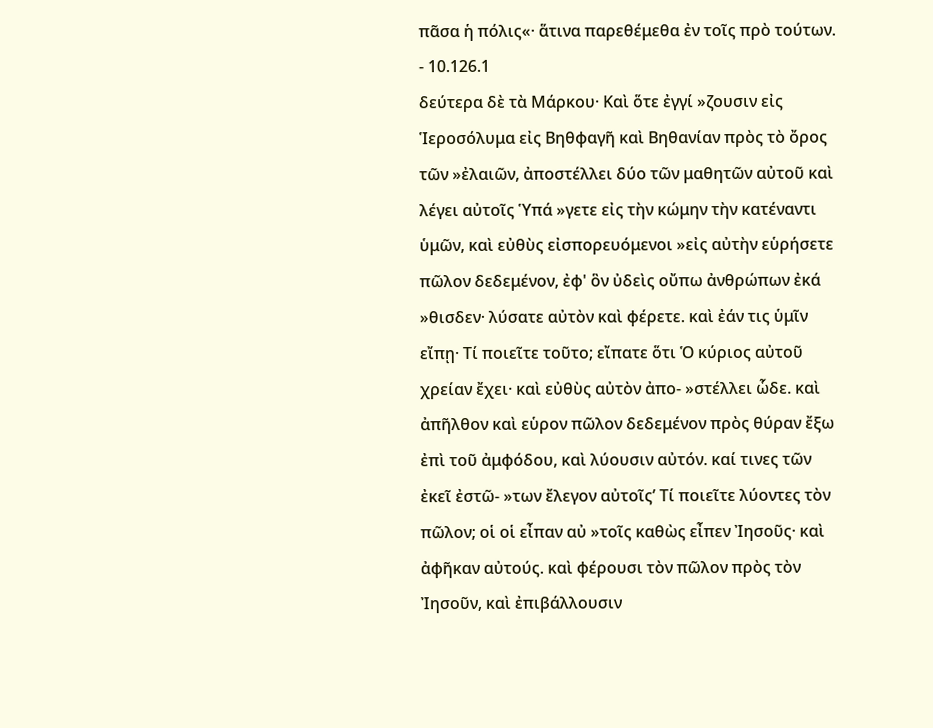πᾶσα ἡ πόλις«· ἅτινα παρεθέμεθα ἐν τοῖς πρὸ τούτων.
- 10.126.1
δεύτερα δὲ τὰ Μάρκου· Καὶ ὅτε ἐγγί »ζουσιν εἰς Ἱεροσόλυμα εἰς Βηθφαγῆ καὶ Βηθανίαν πρὸς τὸ ὄρος τῶν »ἐλαιῶν, ἀποστέλλει δύο τῶν μαθητῶν αὐτοῦ καὶ λέγει αὐτοῖς Ὑπά »γετε εἰς τὴν κώμην τὴν κατέναντι ὑμῶν, καὶ εὐθὺς εἰσπορευόμενοι »εἰς αὐτὴν εὑρήσετε πῶλον δεδεμένον, ἐφ' ὃν ὐδεὶς οὔπω ἀνθρώπων ἐκά »θισδεν· λύσατε αὐτὸν καὶ φέρετε. καὶ ἐάν τις ὑμῖν εἴπῃ· Τί ποιεῖτε τοῦτο; εἴπατε ὅτι Ὁ κύριος αὐτοῦ χρείαν ἔχει· καὶ εὐθὺς αὐτὸν ἀπο- »στέλλει ὧδε. καὶ ἀπῆλθον καὶ εὑρον πῶλον δεδεμένον πρὸς θύραν ἔξω ἐπὶ τοῦ ἀμφόδου, καὶ λύουσιν αὐτόν. καί τινες τῶν ἐκεῖ ἐστῶ- »των ἔλεγον αὐτοῖς’ Τί ποιεῖτε λύοντες τὸν πῶλον; οἱ οἱ εἶπαν αὐ »τοῖς καθὼς εἶπεν Ἰησοῦς· καὶ ἀφῆκαν αὐτούς. καὶ φέρουσι τὸν πῶλον πρὸς τὸν Ἰησοῦν, καὶ ἐπιβάλλουσιν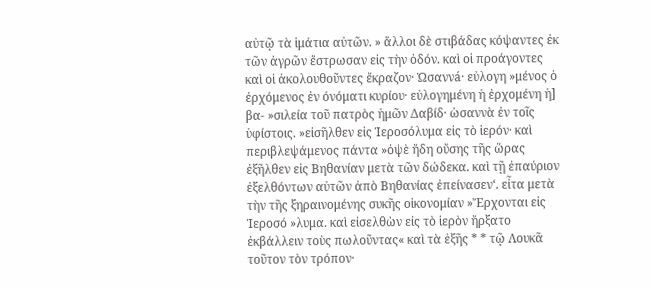αὐτῷ τὰ ἱμάτια αὐτῶν. » ἄλλοι δὲ στιβάδας κόψαντες ἐκ τῶν ἀγρῶν ἔστρωσαν εἰς τὴν ὀδόν. καὶ οἱ προάγοντες καὶ οἱ ἀκολουθοῦντες ἔκραζον· Ὡσαννá· εὐλογη »μένος ὁ ἐρχόμενος ἐν όνόματι κυρίου· εὐλογημένη ἡ ἐρχομένη ἡ] βα- »σιλεία τοῦ πατρὸς ἡμῶν Δαβίδ· ὡσαννὰ ἐν τοῖς ὑφίστοις. »εἰσῆλθεν εἰς Ἱεροσόλυμα εἰς τὸ ἱερόν· καὶ περιβλεψάμενος πάντα »ὀψὲ ἤδη οὔσης τῆς ὥρας ἐξῆλθεν εἰς Βηθανίαν μετὰ τῶν δώδεκα. καὶ τῇ ἐπαύριον ἐξελθόντων αὐτῶν ἀπὸ Βηθανίας ἐπείνασεν‘. εἶτα μετὰ τὴν τῆς ξηραινομένης συκῆς οἰκονομίαν »Ἔρχονται εἰς Ἱεροσό »λυμα. καὶ εἰσελθὼν εἰς τὸ ἱερὸν ἤρξατο ἐκβάλλειν τοὺς πωλοῦντας« καὶ τὰ ἑξῆς * * τῷ Λουκᾶ τοῦτον τὸν τρόπον·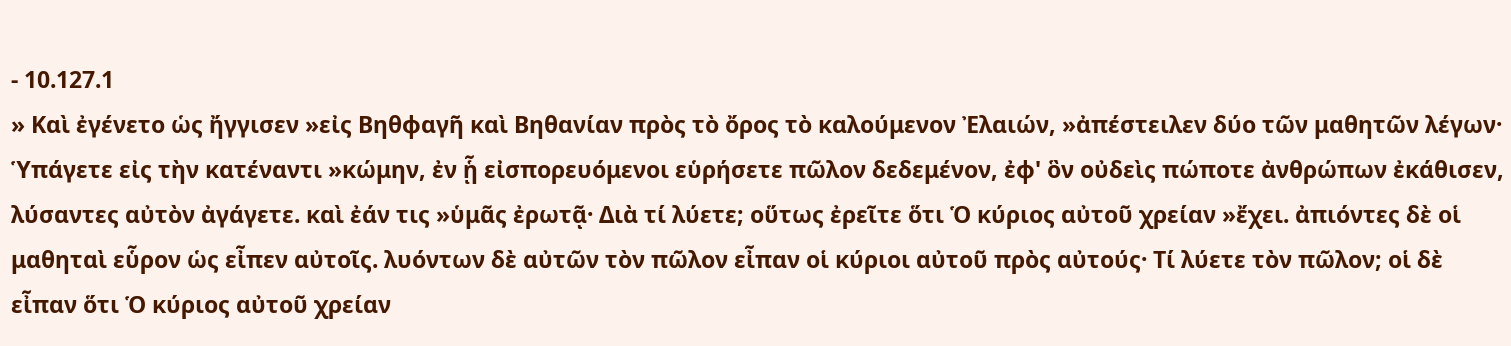- 10.127.1
» Καὶ ἐγένετο ὡς ἤγγισεν »εἰς Βηθφαγῆ καὶ Βηθανίαν πρὸς τὸ ὄρος τὸ καλούμενον Ἐλαιών, »ἀπέστειλεν δύο τῶν μαθητῶν λέγων· Ὑπάγετε εἰς τὴν κατέναντι »κώμην, ἐν ᾗ εἰσπορευόμενοι εὑρήσετε πῶλον δεδεμένον, ἐφ' ὃν οὐδεὶς πώποτε ἀνθρώπων ἐκάθισεν, λύσαντες αὐτὸν ἀγάγετε. καὶ ἐάν τις »ὑμᾶς ἐρωτᾷ· Διὰ τί λύετε; οὕτως ἐρεῖτε ὅτι Ὁ κύριος αὐτοῦ χρείαν »ἔχει. ἀπιόντες δὲ οἱ μαθηταὶ εὗρον ὡς εἶπεν αὐτοῖς. λυόντων δὲ αὐτῶν τὸν πῶλον εἶπαν οἱ κύριοι αὐτοῦ πρὸς αὐτούς· Τί λύετε τὸν πῶλον; οἱ δὲ εἶπαν ὅτι Ὁ κύριος αὐτοῦ χρείαν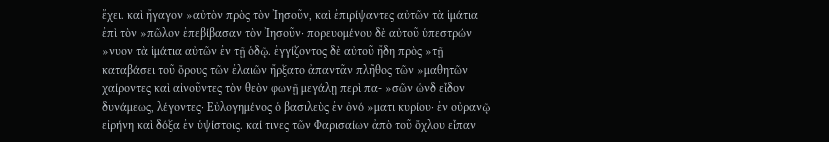ἔχει. καὶ ἤγαγον »αὐτὸν πρὸς τὸν Ἰησοῦν, καὶ ἐπιρίψαντες αὐτῶν τὰ ἱμάτια ἐπὶ τὸν »πῶλον ἐπεβίβασαν τὸν Ἰησοῦν· πορευομένου δὲ αὐτοῦ ὑπεστρών »νυον τὰ ἱμάτια αὐτῶν ἐν τῇ ὁδῷ. ἐγγίζοντος δὲ αὐτοῦ ἤδη πρὸς »τῇ καταβάσει τοῦ ὄρους τῶν ἐλαιῶν ἤρξατο ἀπαντᾶν πλῆθος τῶν »μαθητῶν χαίροντες καὶ αἰνοῦντες τὸν θεὸν φωνῇ μεγάλῃ περὶ πα- »σῶν ὡνδ εἶδον δυνάμεως, λέγοντες· Εὐλογημένος ὁ βασιλεὺς ἐν ὀνό »ματι κυρίου· ἐν οὐρανῷ εἰρήνη καὶ δόξα ἐν ὑψίστοις. καί τινες τῶν Φαρισαίων ἀπὸ τοῦ ὄχλου εἶπαν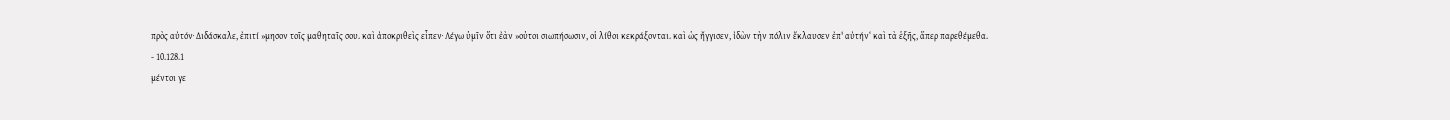πρὸς αὐτόν· Διδάσκαλε, ἐπιτί »μησον τοῖς μαθηταῖς σου. καὶ ἀποκριθεὶς εἶπεν· Λέγω ὑμῖν ὅτι ἐὰν »οὑτοι σιωπήσωσιν, οἱ λίθοι κεκράξονται. καὶ ὡς ἤγγισεν, ἰδὼν τὴν πόλιν ἔκλαυσεν ἐπ' αὐτήν‘ καὶ τὰ ἑξῆς, ἅπερ παρεθέμεθα.
- 10.128.1
μέντοι γε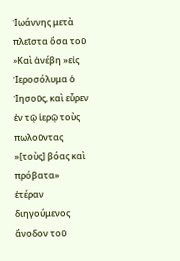Ἰωάννης μετὰ πλεῖστα ὅσα τοῦ »Kαὶ ἀνέβη »εἰς Ἱεροσόλυμα ὁ Ἰησοῦς, καὶ εὗρεν ἐν τῷ ἱερῷ τοὺς πωλοῦντας »[τοὺς] βόας καὶ πρόβατα» ἑτέραν διηγούμενος ἄνοδον τοῦ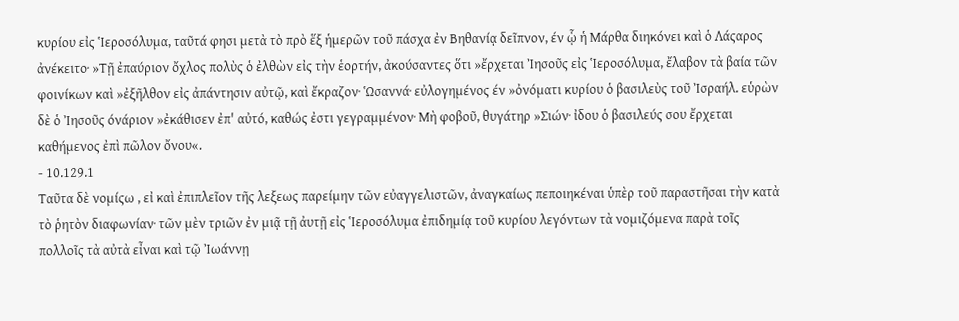κυρίου εἰς Ἱεροσόλυμα, ταῦτά φησι μετὰ τὸ πρὸ ἕξ ἡμερῶν τοῦ πάσχα ἐν Βηθανίᾳ δεῖπνον, έν ᾧ ἡ Μάρθα διηκόνει καὶ ὁ Λάςαρος ἀνέκειτο· »Τῇ ἐπαύριον ὄχλος πολὺς ὁ ἐλθὼν εἰς τὴν ἑορτήν, ἀκούσαντες ὅτι »ἔρχεται Ἰησοῦς εἰς Ἱεροσόλυμα, ἔλαβον τὰ βαία τῶν φοινίκων καὶ »ἐξῆλθον εἰς ἀπάντησιν αὐτῷ, καὶ ἔκραζον· Ὡσαννά· εὐλογημένος έν »ὀνόματι κυρίου ὁ βασιλεὺς τοῦ Ἰσραήλ. εὑρὼν δὲ ὁ Ἰησοῦς όνάριον »ἐκάθισεν ἐπ' αὐτό, καθώς ἐστι γεγραμμένον· Μὴ φοβοῦ, θυγάτηρ »Σιών· ἰδου ὁ βασιλεύς σου ἔρχεται καθήμενος ἐπὶ πῶλον ὄνου«.
- 10.129.1
Ταῦτα δὲ νομίςω , εἰ καὶ ἐπιπλεῖον τῆς λεξεως παρείμην τῶν εὐαγγελιστῶν, ἀναγκαίως πεποιηκέναι ὑπὲρ τοῦ παραστῆσαι τὴν κατὰ τὸ ῥητὸν διαφωνίαν· τῶν μὲν τριῶν ἐν μιᾷ τῇ ἀυτῇ εἰς Ἱεροσόλυμα ἐπιδημίᾳ τοῦ κυρίου λεγόντων τὰ νομιζόμενα παρὰ τοῖς πολλοῖς τὰ αὐτὰ εἶναι καὶ τῷ Ἰωάννῃ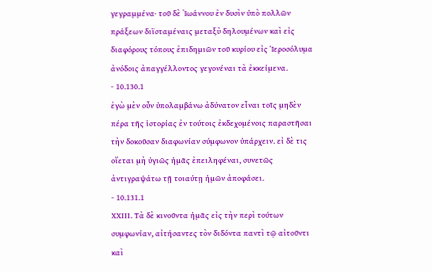γεγραμμένα· τοῦ δὲ Ἰωάννου ἐν δυσὶν ὑπὸ πολλῶν πράξεων διϊσταμέναις μεταξὺ δηλουμένων καὶ εἰς διαφόρους τόπους ἐπιδημιῶν τοῦ κυρίου εἰς Ἱεροσόλυμα ἀνόδοις ἀπαγγέλλοντος γεγονέναι τὰ ἐκκείμενα.
- 10.130.1
ἐγὼ μὲν οὖν ὑπολαμβάνω ἀδύνατον εἶναι τοῖς μηδὲν πέρα τῆς ἱστορίας ἐν τούτοις ἐκδεχομένοις παραστῆσαι τὴν δοκοῦσαν διαφωνίαν σύμφωνον ὑπάρχειν. εἰ δὲ τις οἴεται μὴ ὑγιῶς ἡμᾶς ἐπειληφέναι, συνετῶς ἀντιγραψάτω τῇ τοιαύτῃ ἡμῶν ἀποφάσει.
- 10.131.1
ΧΧΙΙΙ. Τὰ δὲ κινοῦντα ἡμᾶς εἰς τὴν περὶ τούτων συμφωνίαν, αἰτήσαντες τὸν διδόντα παντὶ τῷ αἰτοῦντι καὶ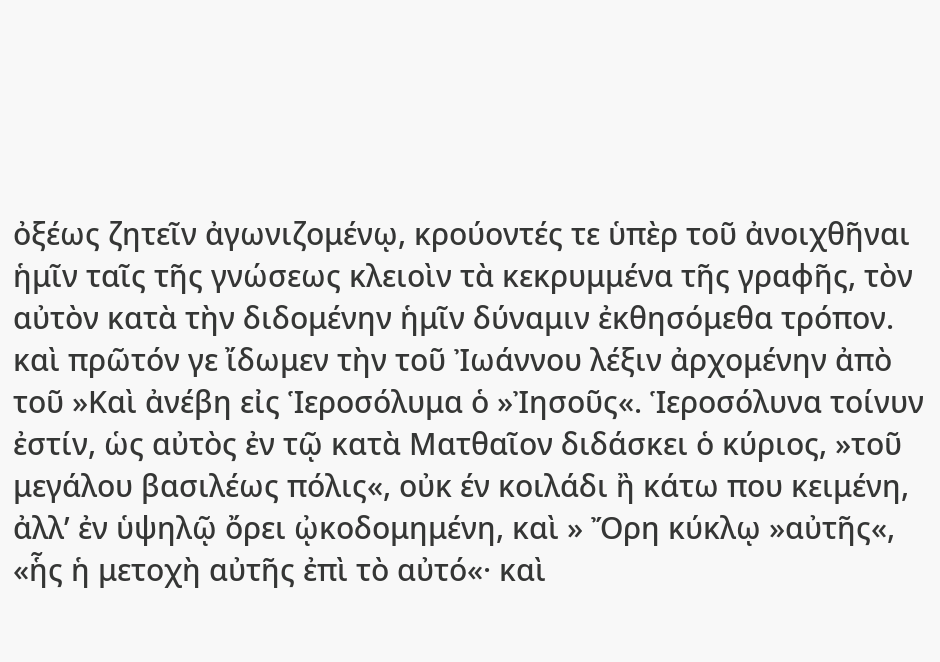ὀξέως ζητεῖν ἀγωνιζομένῳ, κρούοντές τε ὑπὲρ τοῦ ἀνοιχθῆναι ἡμῖν ταῖς τῆς γνώσεως κλειοὶν τὰ κεκρυμμένα τῆς γραφῆς, τὸν αὐτὸν κατὰ τὴν διδομένην ἡμῖν δύναμιν ἐκθησόμεθα τρόπον. καὶ πρῶτόν γε ἴδωμεν τὴν τοῦ Ἰωάννου λέξιν ἀρχομένην ἀπὸ τοῦ »Καὶ ἀνέβη εἰς Ἱεροσόλυμα ὁ »Ἰησοῦς«. Ἱεροσόλυνα τοίνυν ἐστίν, ὡς αὐτὸς ἐν τῷ κατὰ Ματθαῖον διδάσκει ὁ κύριος, »τοῦ μεγάλου βασιλέως πόλις«, οὐκ έν κοιλάδι ἢ κάτω που κειμένη, ἀλλ’ ἐν ὑψηλῷ ὄρει ᾠκοδομημένη, καὶ » Ὄρη κύκλῳ »αὐτῆς«, «ἧς ἡ μετοχὴ αὐτῆς ἐπὶ τὸ αὐτό«· καὶ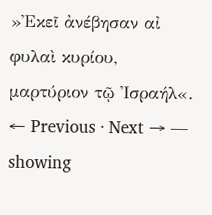»Ἐκεῖ ἀνέβησαν αἰ φυλαὶ κυρίου, μαρτύριον τῷ Ἰσραήλ«.
← Previous · Next → — showing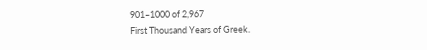901–1000 of 2,967
First Thousand Years of Greek.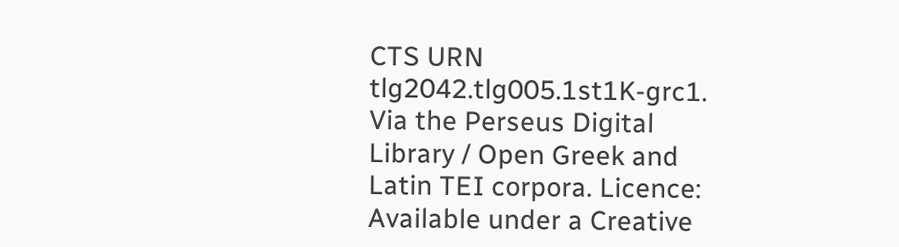CTS URN tlg2042.tlg005.1st1K-grc1. Via the Perseus Digital Library / Open Greek and Latin TEI corpora. Licence: Available under a Creative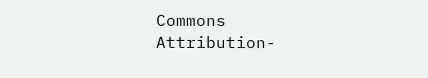Commons Attribution-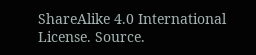ShareAlike 4.0 International License. Source.